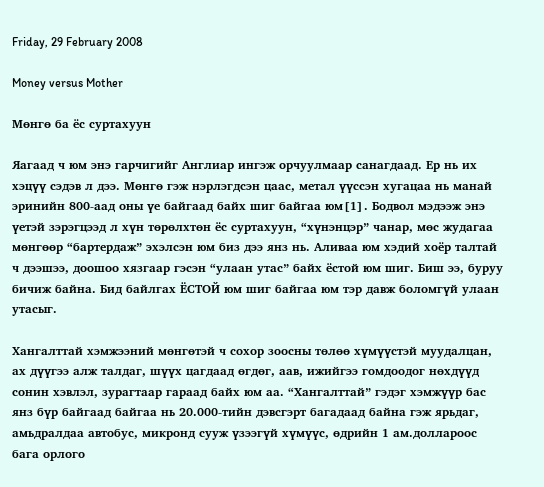Friday, 29 February 2008

Money versus Mother

Мөнгө ба ёс суртахуун

Яагаад ч юм энэ гарчигийг Англиар ингэж орчуулмаар санагдаад. Ер нь их хэцүү сэдэв л дээ. Мөнгө гэж нэрлэгдсэн цаас, метал үүссэн хугацаа нь манай эринийн 800-аад оны үе байгаад байх шиг байгаа юм[1]. Бодвол мэдээж энэ үетэй зэрэгцээд л хүн төрөлхтөн ёс суртахуун, “хүнэнцэр” чанар, мөс жудагаа мөнгөөр “бартердаж” эхэлсэн юм биз дээ янз нь. Аливаа юм хэдий хоёр талтай ч дээшээ, доошоо хязгаар гэсэн “улаан утас” байх ёстой юм шиг. Биш ээ, буруу бичиж байна. Бид байлгах ЁСТОЙ юм шиг байгаа юм тэр давж боломгүй улаан утасыг.

Хангалттай хэмжээний мөнгөтэй ч сохор зоосны төлөө хүмүүстэй муудалцан, ах дүүгээ алж талдаг, шүүх цагдаад өгдөг, аав, ижийгээ гомдоодог нөхдүүд сонин хэвлэл, зурагтаар гараад байх юм аа. “Хангалттай” гэдэг хэмжүүр бас янз бүр байгаад байгаа нь 20.000-тийн дэвсгэрт багадаад байна гэж ярьдаг, амьдралдаа автобус, микронд сууж үзээгүй хүмүүс, өдрийн 1 ам.доллароос бага орлого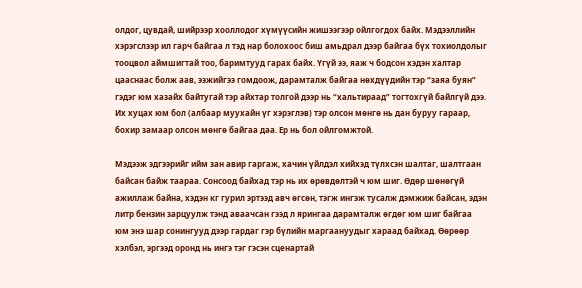олдог, цувдай, шийрээр хооллодог хүмүүсийн жишээгээр ойлгогдох байх. Мэдээллийн хэрэгслээр ил гарч байгаа л тэд нар болохоос биш амьдрал дээр байгаа бүх тохиолдолыг тооцвол аймшигтай тоо, баримтууд гарах байх. Үгүй ээ, яаж ч бодсон хэдэн халтар цааснаас болж аав, ээжийгээ гомдоож, дарамталж байгаа нөхдүүдийн тэр “заяа буян” гэдэг юм хазайх байтугай тэр айхтар толгой дээр нь “хальтираад” тогтохгүй байлгүй дээ. Их хуцах юм бол (албаар муухайн үг хэрэглэв) тэр олсон мөнгө нь дан буруу гараар, бохир замаар олсон мөнгө байгаа даа. Ер нь бол ойлгомжтой.

Мэдээж эдгээрийг ийм зан авир гаргаж, хачин үйлдэл хийхэд түлхсэн шалтаг, шалтгаан байсан байж таараа. Сонсоод байхад тэр нь их өрөвдөлтэй ч юм шиг. Өдөр шөнөгүй ажиллаж байна, хэдэн кг гурил эртээд авч өгсөн, тэгж ингэж тусалж дэмжиж байсан, эдэн литр бензин зарцуулж тэнд аваачсан гээд л ярингаа дарамталж өгдөг юм шиг байгаа юм энэ шар сонингууд дээр гардаг гэр бүлийн маргаануудыг хараад байхад. Өөрөөр хэлбэл, эргээд оронд нь ингэ тэг гэсэн сценартай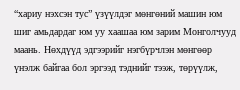“хариу нэхсэн тус” үзүүлдэг мөнгөний машин юм шиг амьдардаг юм уу хаашаа юм зарим Монголчууд маань. Нөхдүүд эдгээрийг нэгбүрчлэн мөнгөөр үнэлж байгаа бол эргээд тэднийг тээж, төрүүлж,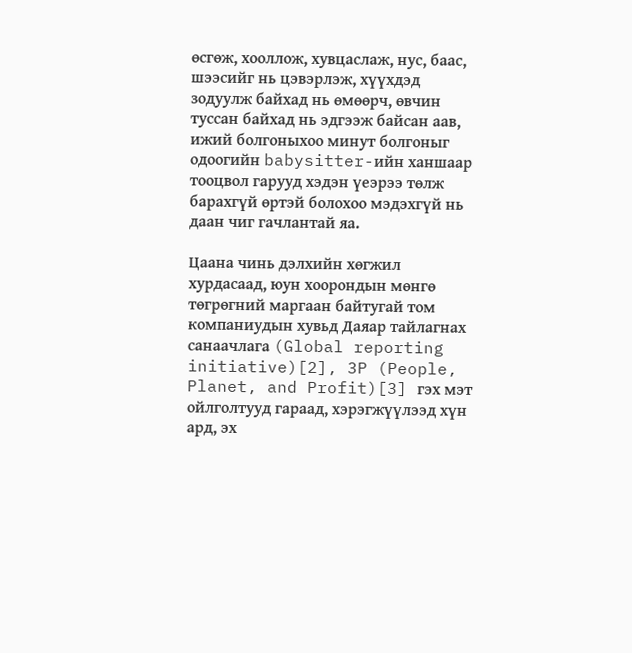өсгөж, хооллож, хувцаслаж, нус, баас, шээсийг нь цэвэрлэж, хүүхдэд зодуулж байхад нь өмөөрч, өвчин туссан байхад нь эдгээж байсан аав, ижий болгоныхоо минут болгоныг одоогийн babysitter-ийн ханшаар тооцвол гарууд хэдэн үеэрээ төлж барахгүй өртэй болохоо мэдэхгүй нь даан чиг гачлантай яа.

Цаана чинь дэлхийн хөгжил хурдасаад, юун хоорондын мөнгө төгрөгний маргаан байтугай том компаниудын хувьд Даяар тайлагнах санаачлага (Global reporting initiative)[2], 3P (People, Planet, and Profit)[3] гэх мэт ойлголтууд гараад, хэрэгжүүлээд хүн ард, эх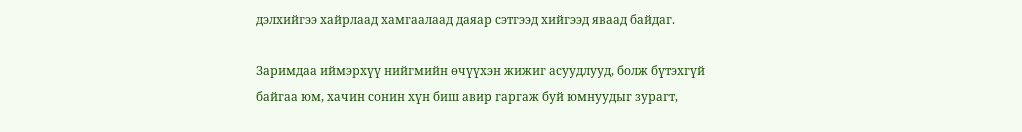дэлхийгээ хайрлаад хамгаалаад даяар сэтгээд хийгээд яваад байдаг.

Заримдаа иймэрхүү нийгмийн өчүүхэн жижиг асуудлууд, болж бүтэхгүй байгаа юм, хачин сонин хүн биш авир гаргаж буй юмнуудыг зурагт,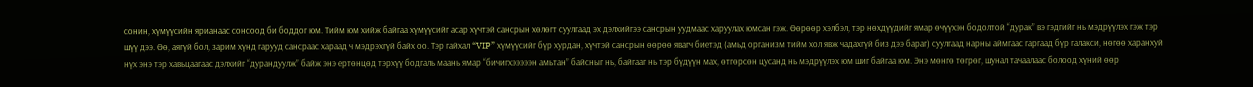сонин, хүмүүсийн ярианаас сонсоод би боддог юм. Тийм юм хийж байгаа хүмүүсийг асар хүчтэй сансрын хөлөгт суулгаад эх дэлхийгээ сансрын уудмаас харуулах юмсан гэж. Өөрөөр хэлбэл, тэр нөхдүүдийг ямар өчүүхэн бодолтой “дурак” вэ гэдгийг нь мэдрүүлэх гэж тэр шүү дээ. Өө, аягүй бол, зарим хүнд гарууд сансраас хараад ч мэдрэхгүй байх оо. Тэр гайхал “VIP” хүмүүсийг бүр хурдан, хүчтэй сансрын өөрөө явагч биетэд (амьд организм тийм хол явж чадахгүй биз дээ бараг) суулгаад нарны аймгаас гаргаад бүр галакси, нөгөө харанхуй нүх энэ тэр хавьцаагаас дэлхийг “дурандуулж” байж энэ ертөнцөд тэрхүү бодгаль маань ямар “бичигхэээээн амьтан” байсныг нь, байгааг нь тэр бүдүүн мах, өтгөрсөн цусанд нь мэдрүүлэх юм шиг байгаа юм. Энэ мөнгө төгрөг, шунал тачаалаас болоод хүний өөр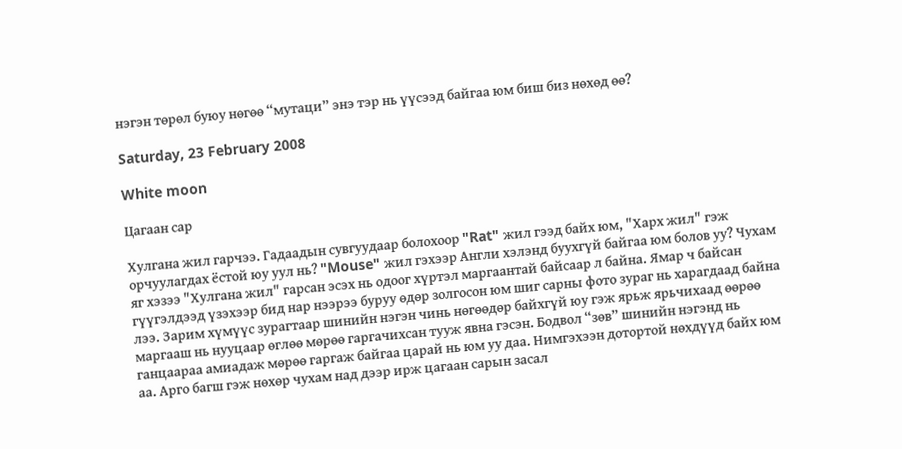нэгэн төрөл буюу нөгөө “мутаци” энэ тэр нь үүсээд байгаа юм биш биз нөхөд өө?

Saturday, 23 February 2008

White moon

Цагаан сар

Хулгана жил гарчээ. Гадаадын сувгуудаар болохоор "Rat" жил гээд байх юм, "Харх жил" гэж орчуулагдах ёстой юу уул нь? "Mouse" жил гэхээр Англи хэлэнд буухгүй байгаа юм болов уу? Чухам яг хэзээ "Хулгана жил" гарсан эсэх нь одоог хүртэл маргаантай байсаар л байна. Ямар ч байсан гүүгэлдээд үзэхээр бид нар нээрээ буруу өдөр золгосон юм шиг сарны фото зураг нь харагдаад байна лээ. Зарим хүмүүс зурагтаар шинийн нэгэн чинь нөгөөдөр байхгүй юу гэж ярьж ярьчихаад өөрөө маргааш нь нууцаар өглөө мөрөө гаргачихсан тууж явна гэсэн. Бодвол “зөв” шинийн нэгэнд нь ганцаараа амиадаж мөрөө гаргаж байгаа царай нь юм уу даа. Нимгэхээн дотортой нөхдүүд байх юм аа. Арго багш гэж нөхөр чухам над дээр ирж цагаан сарын засал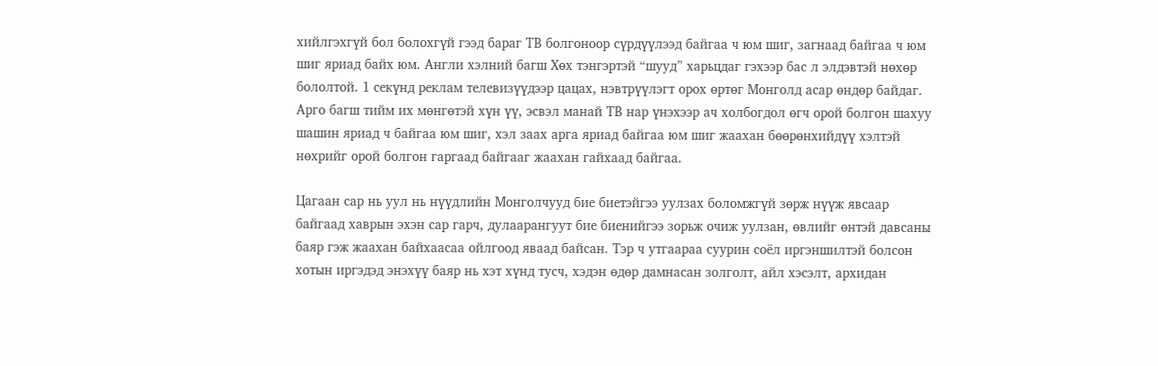хийлгэхгүй бол болохгүй гээд бараг ТВ болгоноор сүрдүүлээд байгаа ч юм шиг, загнаад байгаа ч юм шиг яриад байх юм. Англи хэлний багш Хөх тэнгэртэй “шууд” харьцдаг гэхээр бас л элдэвтэй нөхөр бололтой. 1 секүнд реклам телевизүүдээр цацах, нэвтрүүлэгт орох өртөг Монголд асар өндөр байдаг. Арго багш тийм их мөнгөтэй хүн үү, эсвэл манай ТВ нар үнэхээр ач холбогдол өгч орой болгон шахуу шашин яриад ч байгаа юм шиг, хэл заах арга яриад байгаа юм шиг жаахан бөөрөнхийдүү хэлтэй нөхрийг орой болгон гаргаад байгааг жаахан гайхаад байгаа.

Цагаан сар нь уул нь нүүдлийн Монголчууд бие биетэйгээ уулзах боломжгүй зөрж нүүж явсаар байгаад хаврын эхэн сар гарч, дулаарангуут бие биенийгээ зорьж очиж уулзан, өвлийг өнтэй давсаны баяр гэж жаахан байхаасаа ойлгоод яваад байсан. Тэр ч утгаараа суурин соёл иргэншилтэй болсон хотын иргэдэд энэхүү баяр нь хэт хүнд тусч, хэдэн өдөр дамнасан золголт, айл хэсэлт, архидан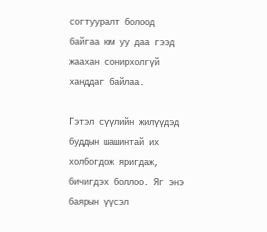согтууралт болоод байгаа юм уу даа гээд жаахан сонирхолгүй ханддаг байлаа.

Гэтэл сүүлийн жилүүдэд буддын шашинтай их холбогдож яригдаж, бичигдэх боллоо. Яг энэ баярын үүсэл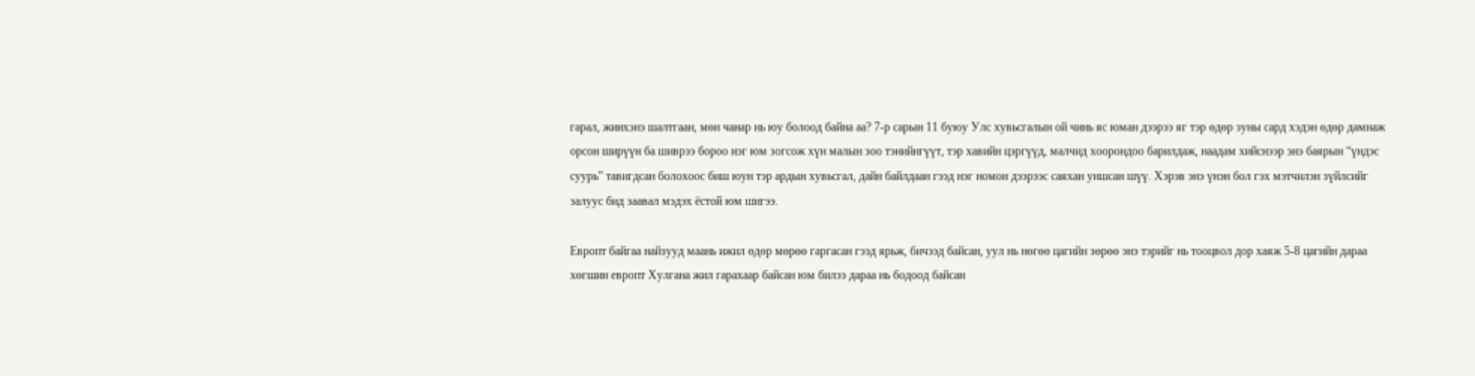гарал, жинхэнэ шалтгаан, мөн чанар нь юу болоод байна аа? 7-р сарын 11 буюу Улс хувьсгалын ой чинь яс юман дээрээ яг тэр өдөр зуны сард хэдэн өдөр дамнаж орсон ширүүн ба шиврээ бороо нэг юм зогсож хүн малын зоо тэнийнгүүт, тэр хавийн цэргүүд, малчид хоорондоо барилдаж, наадам хийснээр энэ баярын “үндэс суурь” тавигдсан болохоос биш юун тэр ардын хувьсгал, дайн байлдаан гээд нэг номон дээрээс саяхан уншсан шүү. Хэрэв энэ үнэн бол гэх мэтчилэн зүйлсийг залуус бид заавал мэдэх ёстой юм шигээ.

Европт байгаа найзууд маань ижил өдөр мөрөө гаргасан гээд ярьж, бичээд байсан, уул нь нөгөө цагийн зөрөө энэ тэрийг нь тооцвол дор хаяж 5-8 цагийн дараа хөгшин европт Хулгана жил гарахаар байсан юм билээ дараа нь бодоод байсан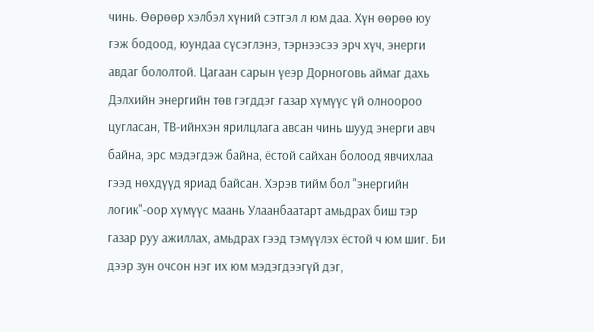чинь. Өөрөөр хэлбэл хүний сэтгэл л юм даа. Хүн өөрөө юу гэж бодоод, юундаа сүсэглэнэ, тэрнээсээ эрч хүч, энерги авдаг бололтой. Цагаан сарын үеэр Дорноговь аймаг дахь Дэлхийн энергийн төв гэгддэг газар хүмүүс үй олноороо цугласан, ТВ-ийнхэн ярилцлага авсан чинь шууд энерги авч байна, эрс мэдэгдэж байна, ёстой сайхан болоод явчихлаа гээд нөхдүүд яриад байсан. Хэрэв тийм бол "энергийн логик"-оор хүмүүс маань Улаанбаатарт амьдрах биш тэр газар руу ажиллах, амьдрах гээд тэмүүлэх ёстой ч юм шиг. Би дээр зун очсон нэг их юм мэдэгдээгүй дэг,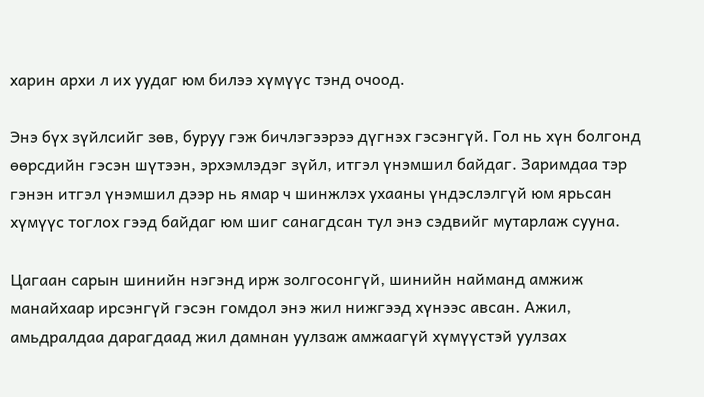харин архи л их уудаг юм билээ хүмүүс тэнд очоод.

Энэ бүх зүйлсийг зөв, буруу гэж бичлэгээрээ дүгнэх гэсэнгүй. Гол нь хүн болгонд өөрсдийн гэсэн шүтээн, эрхэмлэдэг зүйл, итгэл үнэмшил байдаг. Заримдаа тэр гэнэн итгэл үнэмшил дээр нь ямар ч шинжлэх ухааны үндэслэлгүй юм ярьсан хүмүүс тоглох гээд байдаг юм шиг санагдсан тул энэ сэдвийг мутарлаж сууна.

Цагаан сарын шинийн нэгэнд ирж золгосонгүй, шинийн найманд амжиж манайхаар ирсэнгүй гэсэн гомдол энэ жил нижгээд хүнээс авсан. Ажил, амьдралдаа дарагдаад жил дамнан уулзаж амжаагүй хүмүүстэй уулзах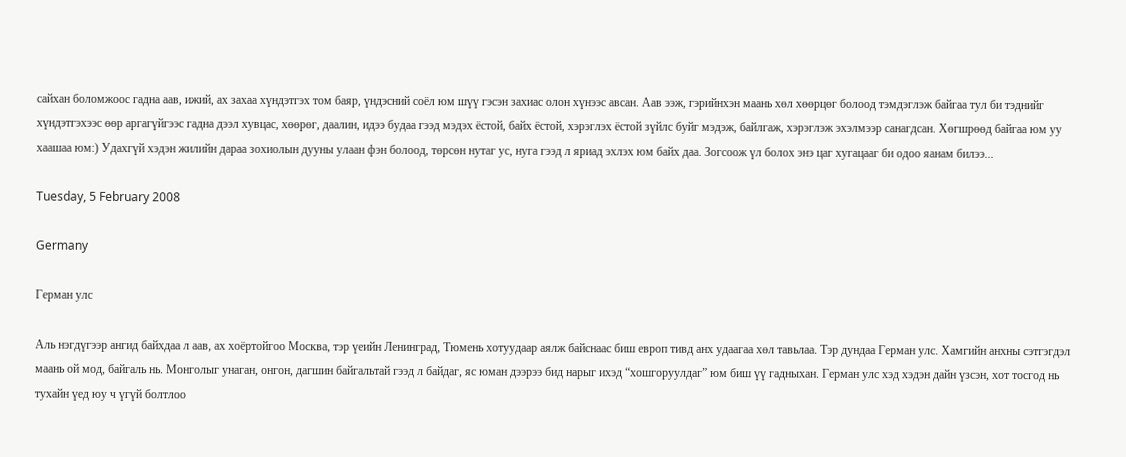сайхан боломжоос гадна аав, ижий, ах захаа хүндэтгэх том баяр, үндэсний соёл юм шүү гэсэн захиас олон хүнээс авсан. Аав ээж, гэрийнхэн маань хөл хөөрцөг болоод тэмдэглэж байгаа тул би тэднийг хүндэтгэхээс өөр аргагүйгээс гадна дээл хувцас, хөөрөг, даалин, идээ будаа гээд мэдэх ёстой, байх ёстой, хэрэглэх ёстой зүйлс буйг мэдэж, байлгаж, хэрэглэж эхэлмээр санагдсан. Хөгшрөөд байгаа юм уу хаашаа юм:) Удахгүй хэдэн жилийн дараа зохиолын дууны улаан фэн болоод, төрсөн нутаг ус, нуга гээд л яриад эхлэх юм байх даа. Зогсоож үл болох энэ цаг хугацааг би одоо яанам билээ...

Tuesday, 5 February 2008

Germany

Герман улс

Аль нэгдүгээр ангид байхдаа л аав, ах хоёртойгоо Москва, тэр үеийн Ленинград, Тюмень хотуудаар аялж байснаас биш европ тивд анх удаагаа хөл тавьлаа. Тэр дундаа Герман улс. Хамгийн анхны сэтгэгдэл маань ой мод, байгаль нь. Монголыг унаган, онгон, дагшин байгальтай гээд л байдаг, яс юман дээрээ бид нарыг ихэд “хошгоруулдаг” юм биш үү гадныхан. Герман улс хэд хэдэн дайн үзсэн, хот тосгод нь тухайн үед юу ч үгүй болтлоо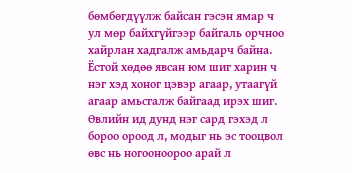бөмбөгдүүлж байсан гэсэн ямар ч ул мөр байхгүйгээр байгаль орчноо хайрлан хадгалж амьдарч байна. Ёстой хөдөө явсан юм шиг харин ч нэг хэд хоног цэвэр агаар, утаагүй агаар амьсгалж байгаад ирэх шиг. Өвлийн ид дунд нэг сард гэхэд л бороо ороод л, модыг нь эс тооцвол өвс нь ногооноороо арай л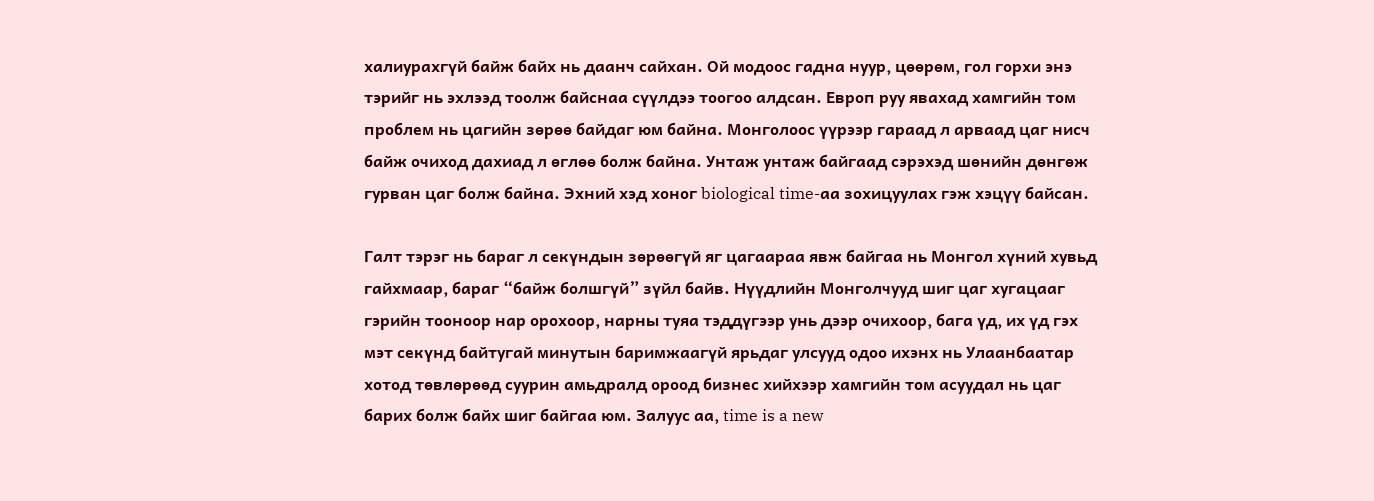халиурахгүй байж байх нь даанч сайхан. Ой модоос гадна нуур, цөөрөм, гол горхи энэ тэрийг нь эхлээд тоолж байснаа сүүлдээ тоогоо алдсан. Европ руу явахад хамгийн том проблем нь цагийн зөрөө байдаг юм байна. Монголоос үүрээр гараад л арваад цаг нисч байж очиход дахиад л өглөө болж байна. Унтаж унтаж байгаад сэрэхэд шөнийн дөнгөж гурван цаг болж байна. Эхний хэд хоног biological time-аа зохицуулах гэж хэцүү байсан.

Галт тэрэг нь бараг л секүндын зөрөөгүй яг цагаараа явж байгаа нь Монгол хүний хувьд гайхмаар, бараг “байж болшгүй” зүйл байв. Нүүдлийн Монголчууд шиг цаг хугацааг гэрийн тооноор нар орохоор, нарны туяа тэддүгээр унь дээр очихоор, бага үд, их үд гэх мэт секүнд байтугай минутын баримжаагүй ярьдаг улсууд одоо ихэнх нь Улаанбаатар хотод төвлөрөөд суурин амьдралд ороод бизнес хийхээр хамгийн том асуудал нь цаг барих болж байх шиг байгаа юм. Залуус аа, time is a new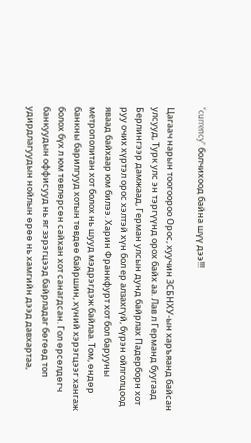“currency” болчихоод байна шүү дээ!!!

Цагаач нарын тоогоороо Орос, хуучин ЗСБНХУ-ын харъяанд байсан улсууд, Турк улс эн тэргүүнд орох байх аа. Лав л Германд буугаад Берлингээр дамжаад, Герман улсын дунд байрлах Падерборн хот руу очих хүртэл орос хэлтэй хүн бол ер алзахгүй, бүрэн ойлголцоод яваад байхаар юм билээ. Харин Франкфурт хот бол барууны метрополитан хот болох нь шууд мэдрэгдэж байлаа. Том, өндөр банкны барилгууд хотын төвдөө байршин, хүний хэрэгцээг хангаж болох бүх л юм төвлөрсөн сайхан хот санагдсан. Гол өрсөлдөгч банкуудын оффисууд нь яг зэрэгцээд байрладаг бөгөөд топ удирдлагуудын нойлын өрөө нь хамгийн дээд давхартаа,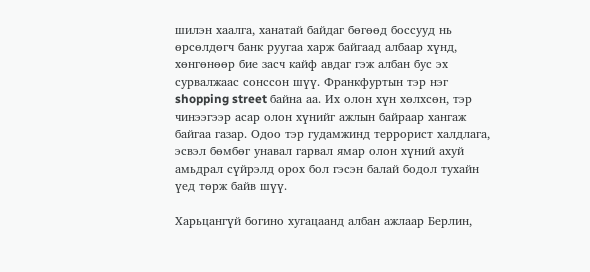шилэн хаалга, ханатай байдаг бөгөөд боссууд нь өрсөлдөгч банк руугаа харж байгаад албаар хүнд, хөнгөнөөр бие засч кайф авдаг гэж албан бус эх сурвалжаас сонссон шүү. Франкфуртын тэр нэг shopping street байна аа. Их олон хүн хөлхсөн, тэр чинээгээр асар олон хүнийг ажлын байраар хангаж байгаа газар. Одоо тэр гудамжинд террорист халдлага, эсвэл бөмбөг унавал гарвал ямар олон хүний ахуй амьдрал сүйрэлд орох бол гэсэн балай бодол тухайн үед төрж байв шүү.

Харьцангүй богино хугацаанд албан ажлаар Берлин,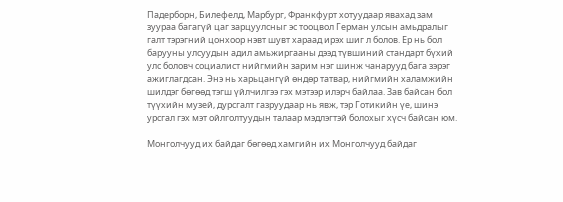Падерборн, Билефелд, Марбург, Франкфурт хотуудаар явахад зам зуураа багагүй цаг зарцуулсныг эс тооцвол Герман улсын амьдралыг галт тэрэгний цонхоор нэвт шувт хараад ирэх шиг л болов. Ер нь бол барууны улсуудын адил амьжиргааны дээд түвшиний стандарт бүхий улс боловч социалист нийгмийн зарим нэг шинж чанарууд бага зэрэг ажиглагдсан. Энэ нь харьцангүй өндөр татвар, нийгмийн халамжийн шилдэг бөгөөд тэгш үйлчилгээ гэх мэтээр илэрч байлаа. Зав байсан бол түүхийн музей, дурсгалт газруудаар нь явж, тэр Готикийн үе, шинэ урсгал гэх мэт ойлголтуудын талаар мэдлэгтэй болохыг хүсч байсан юм.

Монголчууд их байдаг бөгөөд хамгийн их Монголчууд байдаг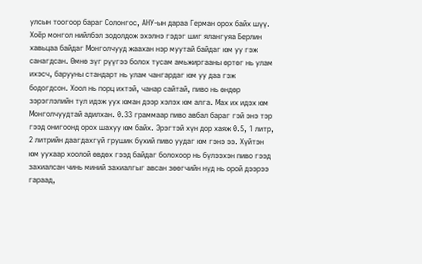улсын тоогоор бараг Солонгос, АНУ-ын дараа Герман орох байх шүү. Хоёр монгол нийлбэл зодолдож эхэлнэ гэдэг шиг ялангуяа Берлин хавьцаа байдаг Монголчууд жаахан нэр муутай байдаг юм уу гэж санагдсан. Өмнө зүг рүүгээ болох тусам амьжиргааны өртөг нь улам ихэсч, барууны стандарт нь улам чангардаг юм уу даа гэж бодогдсон. Хоол нь порц ихтэй, чанар сайтай, пиво нь өндөр зэрэглэлийн тул идэж уух юман дээр хэлэх юм алга. Мах их идэх юм Монголчуудтай адилхан. 0.33 граммаар пиво авбал бараг гэй энэ тэр гээд онигоонд орох шахуу юм байх. Эрэгтэй хүн дор хаяж 0.5, 1 литр, 2 литрийн даагдахгүй грушик бүхий пиво уудаг юм гэнэ ээ. Хүйтэн юм уухаар хоолой өвдөх гээд байдаг болохоор нь бүлээхэн пиво гээд захиалсан чинь миний захиалгыг авсан зөөгчийн нүд нь орой дээрээ гараад,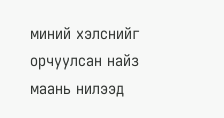миний хэлснийг орчуулсан найз маань нилээд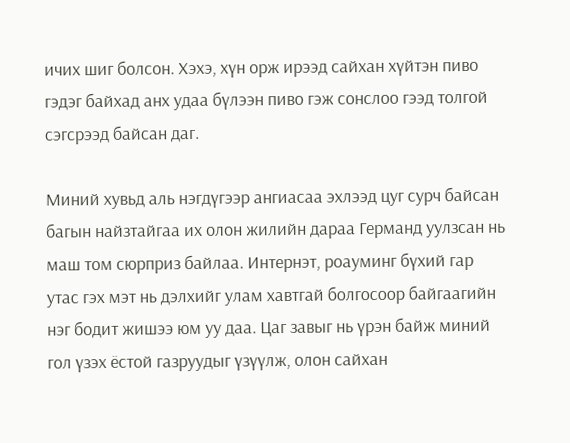ичих шиг болсон. Хэхэ, хүн орж ирээд сайхан хүйтэн пиво гэдэг байхад анх удаа бүлээн пиво гэж сонслоо гээд толгой сэгсрээд байсан даг.

Миний хувьд аль нэгдүгээр ангиасаа эхлээд цуг сурч байсан багын найзтайгаа их олон жилийн дараа Германд уулзсан нь маш том сюрприз байлаа. Интернэт, роауминг бүхий гар утас гэх мэт нь дэлхийг улам хавтгай болгосоор байгаагийн нэг бодит жишээ юм уу даа. Цаг завыг нь үрэн байж миний гол үзэх ёстой газруудыг үзүүлж, олон сайхан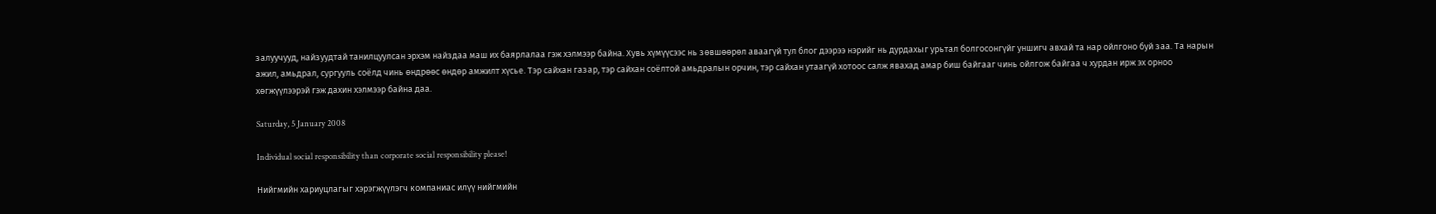залуучууд, найзуудтай танилцуулсан эрхэм найздаа маш их баярлалаа гэж хэлмээр байна. Хувь хүмүүсээс нь зөвшөөрөл аваагүй тул блог дээрээ нэрийг нь дурдахыг урьтал болгосонгүйг уншигч авхай та нар ойлгоно буй заа. Та нарын ажил, амьдрал, сургууль соёлд чинь өндрөөс өндөр амжилт хүсье. Тэр сайхан газар, тэр сайхан соёлтой амьдралын орчин, тэр сайхан утаагүй хотоос салж явахад амар биш байгааг чинь ойлгож байгаа ч хурдан ирж эх орноо хөгжүүлээрэй гэж дахин хэлмээр байна даа.

Saturday, 5 January 2008

Individual social responsibility than corporate social responsibility please!

Нийгмийн хариуцлагыг хэрэгжүүлэгч компаниас илүү нийгмийн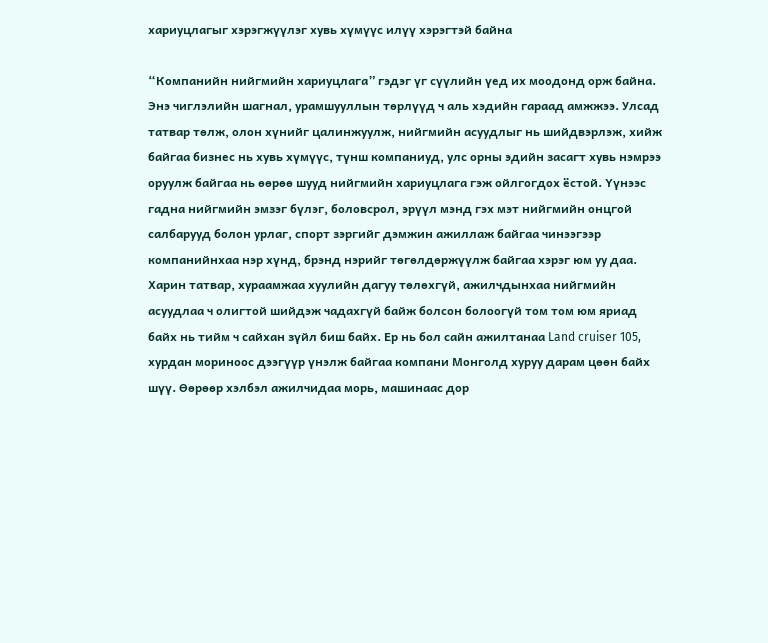хариуцлагыг хэрэгжүүлэг хувь хүмүүс илүү хэрэгтэй байна

“Компанийн нийгмийн хариуцлага” гэдэг үг сүүлийн үед их моодонд орж байна. Энэ чиглэлийн шагнал, урамшууллын төрлүүд ч аль хэдийн гараад амжжээ. Улсад татвар төлж, олон хүнийг цалинжуулж, нийгмийн асуудлыг нь шийдвэрлэж, хийж байгаа бизнес нь хувь хүмүүс, түнш компаниуд, улс орны эдийн засагт хувь нэмрээ оруулж байгаа нь өөрөө шууд нийгмийн хариуцлага гэж ойлгогдох ёстой. Үүнээс гадна нийгмийн эмзэг бүлэг, боловсрол, эрүүл мэнд гэх мэт нийгмийн онцгой салбарууд болон урлаг, спорт зэргийг дэмжин ажиллаж байгаа чинээгээр компанийнхаа нэр хүнд, брэнд нэрийг төгөлдөржүүлж байгаа хэрэг юм уу даа. Харин татвар, хураамжаа хуулийн дагуу төлөхгүй, ажилчдынхаа нийгмийн асуудлаа ч олигтой шийдэж чадахгүй байж болсон болоогүй том том юм яриад байх нь тийм ч сайхан зүйл биш байх. Ер нь бол сайн ажилтанаа Land cruiser 105, хурдан мориноос дээгүүр үнэлж байгаа компани Монголд хуруу дарам цөөн байх шүү. Өөрөөр хэлбэл ажилчидаа морь, машинаас дор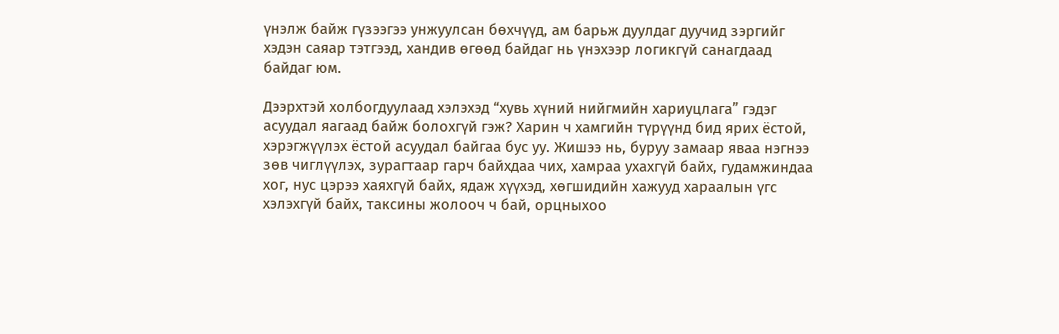үнэлж байж гүзээгээ унжуулсан бөхчүүд, ам барьж дуулдаг дуучид зэргийг хэдэн саяар тэтгээд, хандив өгөөд байдаг нь үнэхээр логикгүй санагдаад байдаг юм.

Дээрхтэй холбогдуулаад хэлэхэд “хувь хүний нийгмийн хариуцлага” гэдэг асуудал яагаад байж болохгүй гэж? Харин ч хамгийн түрүүнд бид ярих ёстой, хэрэгжүүлэх ёстой асуудал байгаа бус уу. Жишээ нь, буруу замаар яваа нэгнээ зөв чиглүүлэх, зурагтаар гарч байхдаа чих, хамраа ухахгүй байх, гудамжиндаа хог, нус цэрээ хаяхгүй байх, ядаж хүүхэд, хөгшидийн хажууд хараалын үгс хэлэхгүй байх, таксины жолооч ч бай, орцныхоо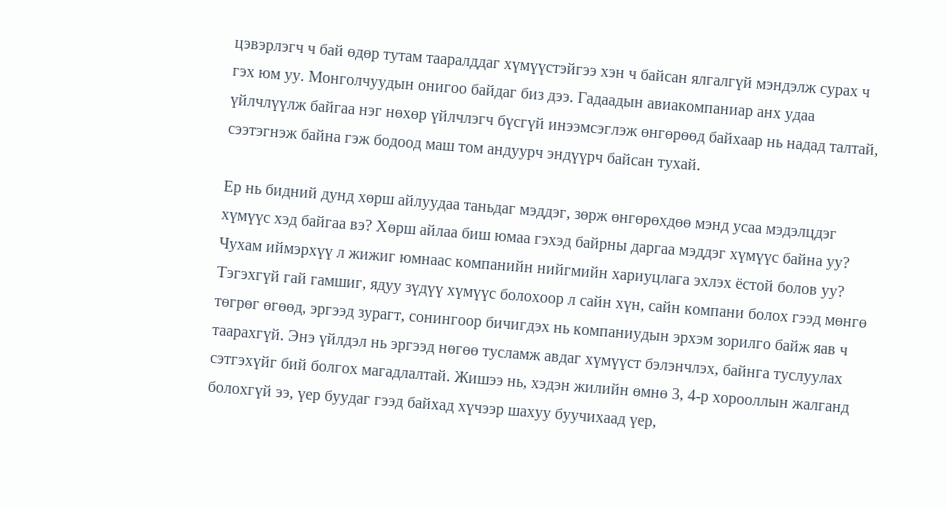цэвэрлэгч ч бай өдөр тутам тааралддаг хүмүүстэйгээ хэн ч байсан ялгалгүй мэндэлж сурах ч гэх юм уу. Монголчуудын онигоо байдаг биз дээ. Гадаадын авиакомпаниар анх удаа үйлчлүүлж байгаа нэг нөхөр үйлчлэгч бүсгүй инээмсэглэж өнгөрөөд байхаар нь надад талтай, сээтэгнэж байна гэж бодоод маш том андуурч эндүүрч байсан тухай.

Ер нь бидний дунд хөрш айлуудаа таньдаг мэддэг, зөрж өнгөрөхдөө мэнд усаа мэдэлцдэг хүмүүс хэд байгаа вэ? Хөрш айлаа биш юмаа гэхэд байрны даргаа мэддэг хүмүүс байна уу? Чухам иймэрхүү л жижиг юмнаас компанийн нийгмийн хариуцлага эхлэх ёстой болов уу? Тэгэхгүй гай гамшиг, ядуу зүдүү хүмүүс болохоор л сайн хүн, сайн компани болох гээд мөнгө төгрөг өгөөд, эргээд зурагт, сонингоор бичигдэх нь компаниудын эрхэм зорилго байж яав ч таарахгүй. Энэ үйлдэл нь эргээд нөгөө тусламж авдаг хүмүүст бэлэнчлэх, байнга туслуулах сэтгэхүйг бий болгох магадлалтай. Жишээ нь, хэдэн жилийн өмнө 3, 4-р хорооллын жалганд болохгүй ээ, үер буудаг гээд байхад хүчээр шахуу буучихаад үер,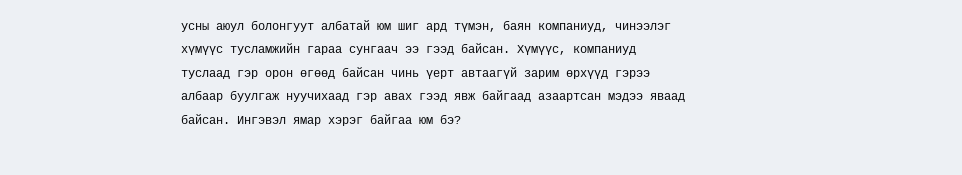усны аюул болонгуут албатай юм шиг ард түмэн, баян компаниуд, чинээлэг хүмүүс тусламжийн гараа сунгаач ээ гээд байсан. Хүмүүс, компаниуд туслаад гэр орон өгөөд байсан чинь үерт автаагүй зарим өрхүүд гэрээ албаар буулгаж нуучихаад гэр авах гээд явж байгаад азаартсан мэдээ яваад байсан. Ингэвэл ямар хэрэг байгаа юм бэ?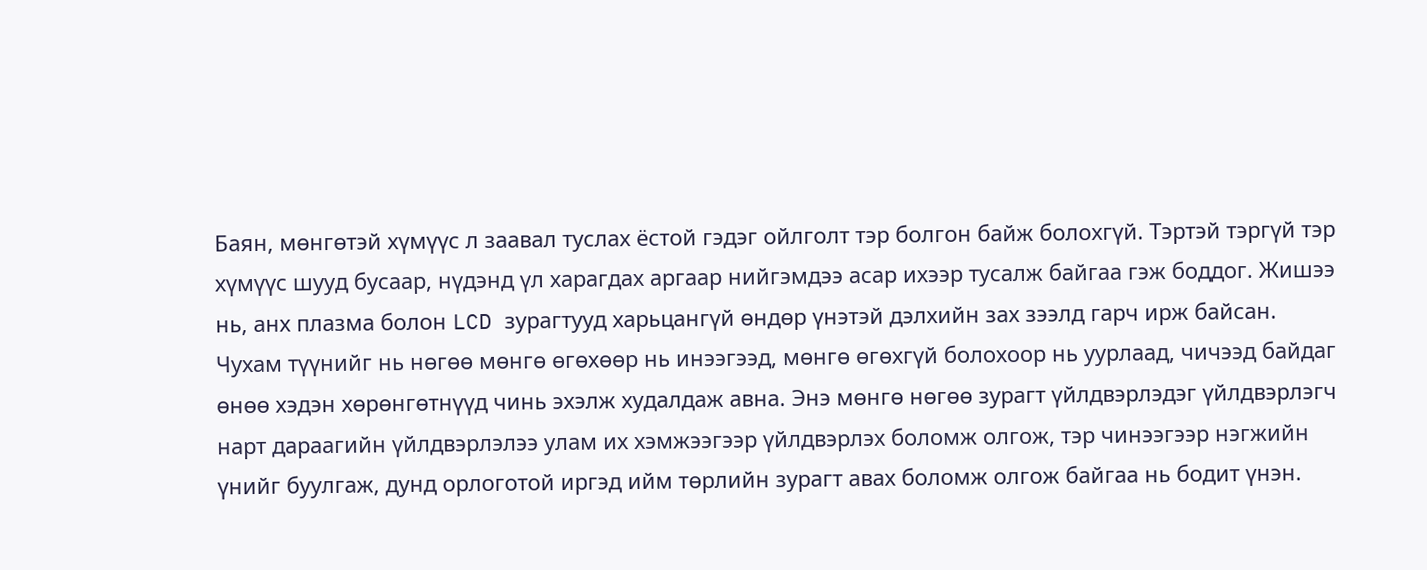Баян, мөнгөтэй хүмүүс л заавал туслах ёстой гэдэг ойлголт тэр болгон байж болохгүй. Тэртэй тэргүй тэр хүмүүс шууд бусаар, нүдэнд үл харагдах аргаар нийгэмдээ асар ихээр тусалж байгаа гэж боддог. Жишээ нь, анх плазма болон LCD зурагтууд харьцангүй өндөр үнэтэй дэлхийн зах зээлд гарч ирж байсан. Чухам түүнийг нь нөгөө мөнгө өгөхөөр нь инээгээд, мөнгө өгөхгүй болохоор нь уурлаад, чичээд байдаг өнөө хэдэн хөрөнгөтнүүд чинь эхэлж худалдаж авна. Энэ мөнгө нөгөө зурагт үйлдвэрлэдэг үйлдвэрлэгч нарт дараагийн үйлдвэрлэлээ улам их хэмжээгээр үйлдвэрлэх боломж олгож, тэр чинээгээр нэгжийн үнийг буулгаж, дунд орлоготой иргэд ийм төрлийн зурагт авах боломж олгож байгаа нь бодит үнэн.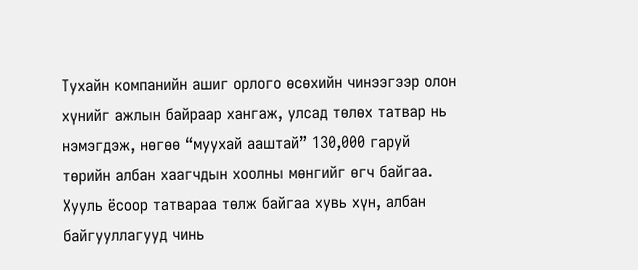Тухайн компанийн ашиг орлого өсөхийн чинээгээр олон хүнийг ажлын байраар хангаж, улсад төлөх татвар нь нэмэгдэж, нөгөө “муухай ааштай” 130,000 гаруй төрийн албан хаагчдын хоолны мөнгийг өгч байгаа. Хууль ёсоор татвараа төлж байгаа хувь хүн, албан байгууллагууд чинь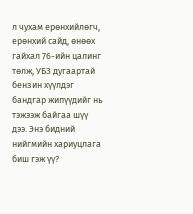л чухам ерөнхийлөгч, ерөнхий сайд, өнөөх гайхал 76-ийн цалинг төлж, УБЗ дугаартай бензин хүүлдэг бандгар жипүүдийг нь тэжээж байгаа шүү дээ. Энэ бидний нийгмийн хариуцлага биш гэж үү?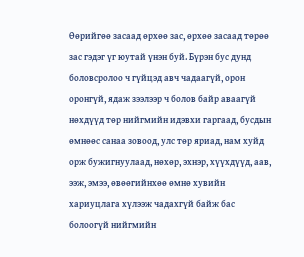Өөрийгөө засаад өрхөө зас, өрхөө засаад төрөө зас гэдэг үг юутай үнэн буй. Бүрэн бус дунд боловсролоо ч гүйцэд авч чадаагүй, орон оронгүй, ядаж зээлээр ч болов байр аваагүй нөхдүүд төр нийгмийн идэвхи гаргаад, бусдын өмнөөс санаа зовоод, улс төр яриад, нам хуйд орж бужигнуулаад, нөхөр, эхнэр, хүүхдүүд, аав, ээж, эмээ, өвөөгийнхөө өмнө хувийн хариуцлага хүлээж чадахгүй байж бас болоогүй нийгмийн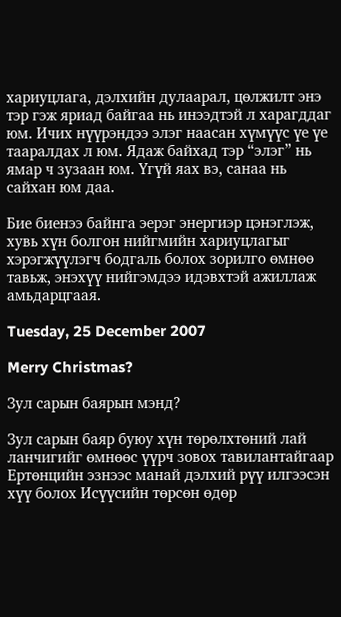хариуцлага, дэлхийн дулаарал, цөлжилт энэ тэр гэж яриад байгаа нь инээдтэй л харагддаг юм. Ичих нүүрэндээ элэг наасан хүмүүс үе үе тааралдах л юм. Ядаж байхад тэр “элэг” нь ямар ч зузаан юм. Үгүй яах вэ, санаа нь сайхан юм даа.

Бие биенээ байнга эерэг энергиэр цэнэглэж, хувь хүн болгон нийгмийн хариуцлагыг хэрэгжүүлэгч бодгаль болох зорилго өмнөө тавьж, энэхүү нийгэмдээ идэвхтэй ажиллаж амьдарцгаая.

Tuesday, 25 December 2007

Merry Christmas?

Зул сарын баярын мэнд?

Зул сарын баяр буюу хүн төрөлхтөний лай ланчигийг өмнөөс үүрч зовох тавилантайгаар Ертөнцийн эзнээс манай дэлхий рүү илгээсэн хүү болох Исүүсийн төрсөн өдөр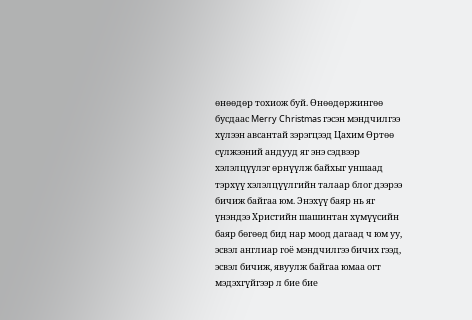өнөөдөр тохиож буй. Өнөөдөржингөө бусдаас Merry Christmas гэсэн мэндчилгээ хүлээн авсантай зэрэгцээд Цахим Өртөө сүлжээний андууд яг энэ сэдвээр хэлэлцүүлэг өрнүүлж байхыг уншаад тэрхүү хэлэлцүүлгийн талаар блог дээрээ бичиж байгаа юм. Энэхүү баяр нь яг үнэндээ Христийн шашинтан хүмүүсийн баяр бөгөөд бид нар моод дагаад ч юм уу, эсвэл англиар гоё мэндчилгээ бичих гээд, эсвэл бичиж, явуулж байгаа юмаа огт мэдэхгүйгээр л бие бие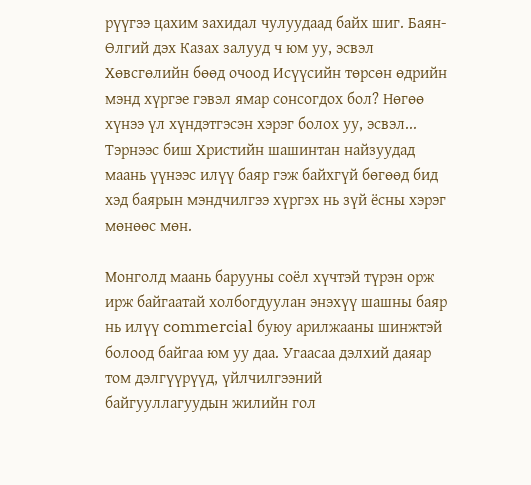рүүгээ цахим захидал чулуудаад байх шиг. Баян-Өлгий дэх Казах залууд ч юм уу, эсвэл Хөвсгөлийн бөөд очоод Исүүсийн төрсөн өдрийн мэнд хүргэе гэвэл ямар сонсогдох бол? Нөгөө хүнээ үл хүндэтгэсэн хэрэг болох уу, эсвэл... Тэрнээс биш Христийн шашинтан найзуудад маань үүнээс илүү баяр гэж байхгүй бөгөөд бид хэд баярын мэндчилгээ хүргэх нь зүй ёсны хэрэг мөнөөс мөн.

Монголд маань барууны соёл хүчтэй түрэн орж ирж байгаатай холбогдуулан энэхүү шашны баяр нь илүү commercial буюу арилжааны шинжтэй болоод байгаа юм уу даа. Угаасаа дэлхий даяар том дэлгүүрүүд, үйлчилгээний байгууллагуудын жилийн гол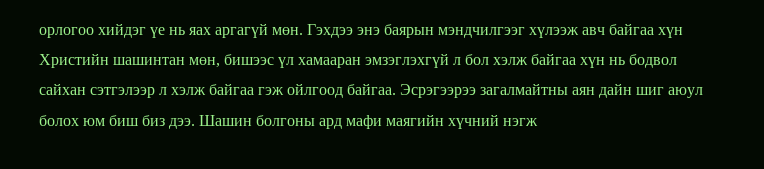орлогоо хийдэг үе нь яах аргагүй мөн. Гэхдээ энэ баярын мэндчилгээг хүлээж авч байгаа хүн Христийн шашинтан мөн, бишээс үл хамааран эмзэглэхгүй л бол хэлж байгаа хүн нь бодвол сайхан сэтгэлээр л хэлж байгаа гэж ойлгоод байгаа. Эсрэгээрээ загалмайтны аян дайн шиг аюул болох юм биш биз дээ. Шашин болгоны ард мафи маягийн хүчний нэгж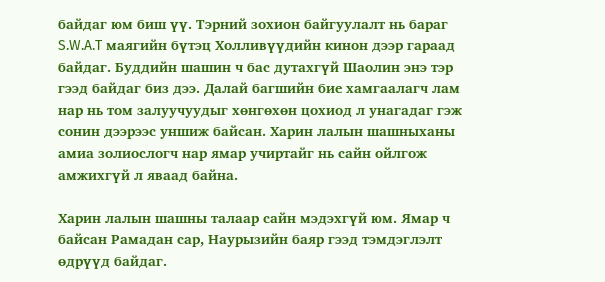байдаг юм биш үү. Тэрний зохион байгуулалт нь бараг S.W.A.T маягийн бүтэц Холливүүдийн кинон дээр гараад байдаг. Буддийн шашин ч бас дутахгүй Шаолин энэ тэр гээд байдаг биз дээ. Далай багшийн бие хамгаалагч лам нар нь том залуучуудыг хөнгөхөн цохиод л унагадаг гэж сонин дээрээс уншиж байсан. Харин лалын шашныханы амиа золиослогч нар ямар учиртайг нь сайн ойлгож амжихгүй л яваад байна.

Харин лалын шашны талаар сайн мэдэхгүй юм. Ямар ч байсан Рамадан сар, Наурызийн баяр гээд тэмдэглэлт өдрүүд байдаг.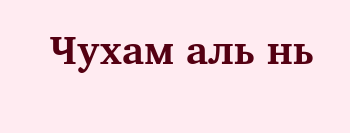Чухам аль нь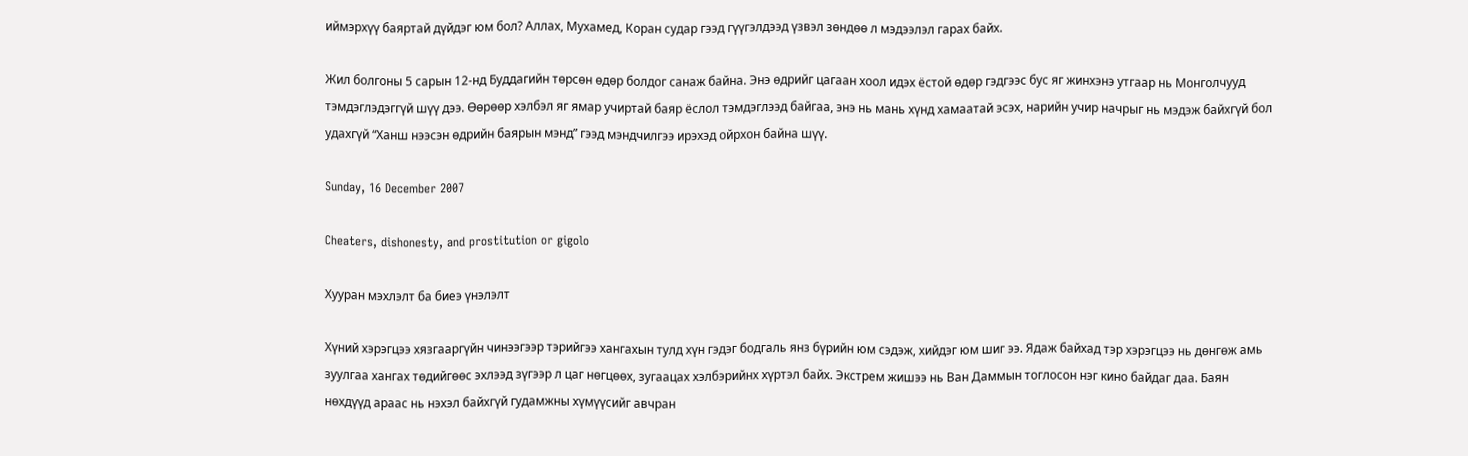иймэрхүү баяртай дүйдэг юм бол? Аллах, Мухамед, Коран судар гээд гүүгэлдээд үзвэл зөндөө л мэдээлэл гарах байх.

Жил болгоны 5 сарын 12-нд Буддагийн төрсөн өдөр болдог санаж байна. Энэ өдрийг цагаан хоол идэх ёстой өдөр гэдгээс бус яг жинхэнэ утгаар нь Монголчууд тэмдэглэдэггүй шүү дээ. Өөрөөр хэлбэл яг ямар учиртай баяр ёслол тэмдэглээд байгаа, энэ нь мань хүнд хамаатай эсэх, нарийн учир начрыг нь мэдэж байхгүй бол удахгүй “Ханш нээсэн өдрийн баярын мэнд” гээд мэндчилгээ ирэхэд ойрхон байна шүү.

Sunday, 16 December 2007

Cheaters, dishonesty, and prostitution or gigolo

Хууран мэхлэлт ба биеэ үнэлэлт

Хүний хэрэгцээ хязгааргүйн чинээгээр тэрийгээ хангахын тулд хүн гэдэг бодгаль янз бүрийн юм сэдэж, хийдэг юм шиг ээ. Ядаж байхад тэр хэрэгцээ нь дөнгөж амь зуулгаа хангах төдийгөөс эхлээд зүгээр л цаг нөгцөөх, зугаацах хэлбэрийнх хүртэл байх. Экстрем жишээ нь Ван Даммын тоглосон нэг кино байдаг даа. Баян нөхдүүд араас нь нэхэл байхгүй гудамжны хүмүүсийг авчран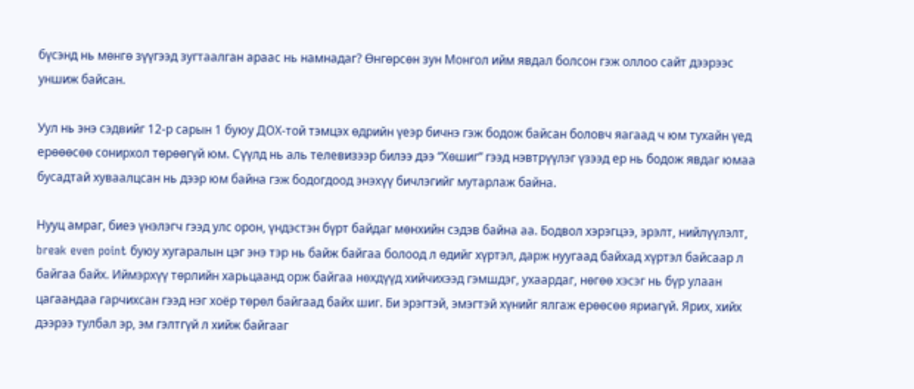бүсэнд нь мөнгө зүүгээд зугтаалган араас нь намнадаг? Өнгөрсөн зун Монгол ийм явдал болсон гэж оллоо сайт дээрээс уншиж байсан.

Уул нь энэ сэдвийг 12-р сарын 1 буюу ДОХ-той тэмцэх өдрийн үеэр бичнэ гэж бодож байсан боловч яагаад ч юм тухайн үед ерөөөсөө сонирхол төрөөгүй юм. Сүүлд нь аль телевизээр билээ дээ “Хөшиг” гээд нэвтрүүлэг үзээд ер нь бодож явдаг юмаа бусадтай хуваалцсан нь дээр юм байна гэж бодогдоод энэхүү бичлэгийг мутарлаж байна.

Нууц амраг, биеэ үнэлэгч гээд улс орон, үндэстэн бүрт байдаг мөнхийн сэдэв байна аа. Бодвол хэрэгцээ, эрэлт, нийлүүлэлт, break even point буюу хугаралын цэг энэ тэр нь байж байгаа болоод л өдийг хүртэл, дарж нуугаад байхад хүртэл байсаар л байгаа байх. Иймэрхүү төрлийн харьцаанд орж байгаа нөхдүүд хийчихээд гэмшдэг, ухаардаг, нөгөө хэсэг нь бүр улаан цагаандаа гарчихсан гээд нэг хоёр төрөл байгаад байх шиг. Би эрэгтэй, эмэгтэй хүнийг ялгаж ерөөсөө яриагүй. Ярих, хийх дээрээ тулбал эр, эм гэлтгүй л хийж байгааг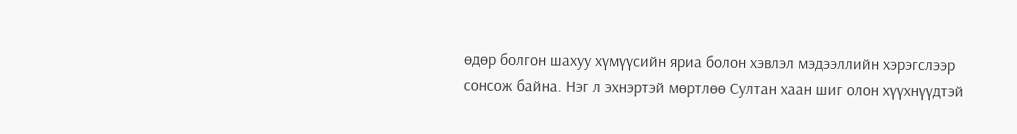өдөр болгон шахуу хүмүүсийн яриа болон хэвлэл мэдээллийн хэрэгслээр сонсож байна. Нэг л эхнэртэй мөртлөө Султан хаан шиг олон хүүхнүүдтэй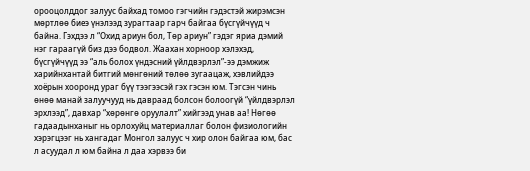орооцолддог залуус байхад томоо гэгчийн гэдэстэй жирэмсэн мөртлөө биеэ үнэлээд зурагтаар гарч байгаа бүсгүйчүүд ч байна. Гэхдээ л “Охид ариун бол, Төр ариун” гэдэг яриа дэмий нэг гараагүй биз дээ бодвол. Жаахан хорноор хэлэхэд, бүсгүйчүүд ээ “аль болох үндэсний үйлдвэрлэл”-ээ дэмжиж харийнхантай битгий мөнгөний төлөө зугаацаж, хэвлийдээ хоёрын хооронд ураг бүү тээгээсэй гэх гэсэн юм. Тэгсэн чинь өнөө манай залуучууд нь давраад болсон болоогүй “үйлдвэрлэл эрхлээд”, давхар “хөрөнгө оруулалт” хийгээд унав аа! Нөгөө гадаадынханыг нь орлохуйц материаллаг болон физиологийн хэрэгцээг нь хангадаг Монгол залуус ч хир олон байгаа юм, бас л асуудал л юм байна л даа хэрвээ би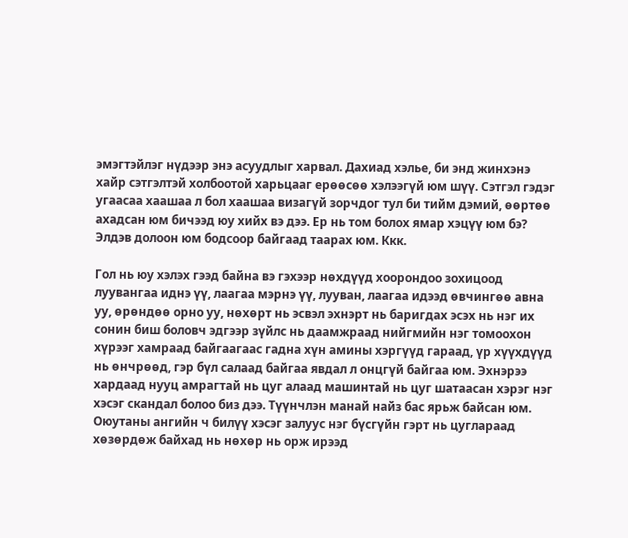эмэгтэйлэг нүдээр энэ асуудлыг харвал. Дахиад хэлье, би энд жинхэнэ хайр сэтгэлтэй холбоотой харьцааг ерөөсөө хэлээгүй юм шүү. Сэтгэл гэдэг угаасаа хаашаа л бол хаашаа визагүй зорчдог тул би тийм дэмий, өөртөө ахадсан юм бичээд юу хийх вэ дээ. Ер нь том болох ямар хэцүү юм бэ? Элдэв долоон юм бодсоор байгаад таарах юм. Ккк.

Гол нь юу хэлэх гээд байна вэ гэхээр нөхдүүд хоорондоо зохицоод луувангаа иднэ үү, лаагаа мэрнэ үү, лууван, лаагаа идээд өвчингөө авна уу, өрөндөө орно уу, нөхөрт нь эсвэл эхнэрт нь баригдах эсэх нь нэг их сонин биш боловч эдгээр зүйлс нь даамжраад нийгмийн нэг томоохон хүрээг хамраад байгаагаас гадна хүн амины хэргүүд гараад, үр хүүхдүүд нь өнчрөөд, гэр бүл салаад байгаа явдал л онцгүй байгаа юм. Эхнэрээ хардаад нууц амрагтай нь цуг алаад машинтай нь цуг шатаасан хэрэг нэг хэсэг скандал болоо биз дээ. Түүнчлэн манай найз бас ярьж байсан юм. Оюутаны ангийн ч билүү хэсэг залуус нэг бүсгүйн гэрт нь цуглараад хөзөрдөж байхад нь нөхөр нь орж ирээд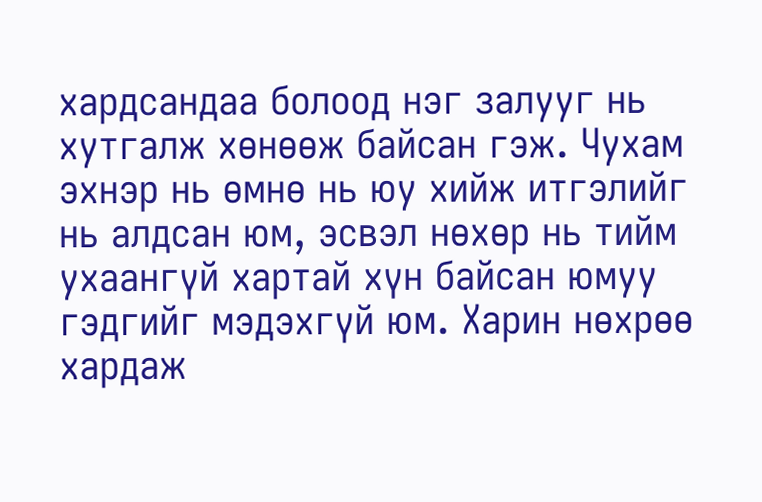хардсандаа болоод нэг залууг нь хутгалж хөнөөж байсан гэж. Чухам эхнэр нь өмнө нь юу хийж итгэлийг нь алдсан юм, эсвэл нөхөр нь тийм ухаангүй хартай хүн байсан юмуу гэдгийг мэдэхгүй юм. Харин нөхрөө хардаж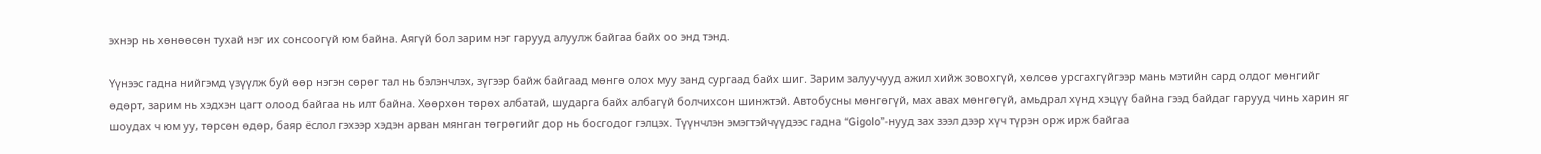эхнэр нь хөнөөсөн тухай нэг их сонсоогүй юм байна. Аягүй бол зарим нэг гарууд алуулж байгаа байх оо энд тэнд.

Үүнээс гадна нийгэмд үзүүлж буй өөр нэгэн сөрөг тал нь бэлэнчлэх, зүгээр байж байгаад мөнгө олох муу занд сургаад байх шиг. Зарим залуучууд ажил хийж зовохгүй, хөлсөө урсгахгүйгээр мань мэтийн сард олдог мөнгийг өдөрт, зарим нь хэдхэн цагт олоод байгаа нь илт байна. Хөөрхөн төрөх албатай, шударга байх албагүй болчихсон шинжтэй. Автобусны мөнгөгүй, мах авах мөнгөгүй, амьдрал хүнд хэцүү байна гээд байдаг гарууд чинь харин яг шоудах ч юм уу, төрсөн өдөр, баяр ёслол гэхээр хэдэн арван мянган төгрөгийг дор нь босгодог гэлцэх. Түүнчлэн эмэгтэйчүүдээс гадна “Gigolo”-нууд зах зээл дээр хүч түрэн орж ирж байгаа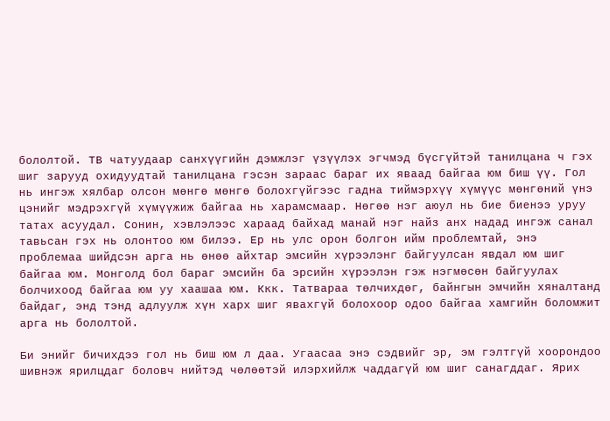бололтой. ТВ чатуудаар санхүүгийн дэмжлэг үзүүлэх эгчмэд бүсгүйтэй танилцана ч гэх шиг зарууд охидуудтай танилцана гэсэн зараас бараг их яваад байгаа юм биш үү. Гол нь ингэж хялбар олсон мөнгө мөнгө болохгүйгээс гадна тиймэрхүү хүмүүс мөнгөний үнэ цэнийг мэдрэхгүй хүмүүжиж байгаа нь харамсмаар. Нөгөө нэг аюул нь бие биенээ уруу татах асуудал. Сонин, хэвлэлээс хараад байхад манай нэг найз анх надад ингэж санал тавьсан гэх нь олонтоо юм билээ. Ер нь улс орон болгон ийм проблемтай, энэ проблемаа шийдсэн арга нь өнөө айхтар эмсийн хүрээлэнг байгуулсан явдал юм шиг байгаа юм. Монголд бол бараг эмсийн ба эрсийн хүрээлэн гэж нэгмөсөн байгуулах болчихоод байгаа юм уу хаашаа юм. Ккк. Татвараа төлчихдөг, байнгын эмчийн хяналтанд байдаг, энд тэнд адлуулж хүн харх шиг явахгүй болохоор одоо байгаа хамгийн боломжит арга нь бололтой.

Би энийг бичихдээ гол нь биш юм л даа. Угаасаа энэ сэдвийг эр, эм гэлтгүй хоорондоо шивнэж ярилцдаг боловч нийтэд чөлөөтэй илэрхийлж чаддагүй юм шиг санагддаг. Ярих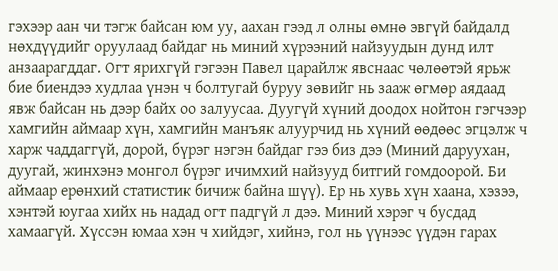гэхээр аан чи тэгж байсан юм уу, аахан гээд л олны өмнө эвгүй байдалд нөхдүүдийг оруулаад байдаг нь миний хүрээний найзуудын дунд илт анзаарагддаг. Огт ярихгүй гэгээн Павел царайлж явснаас чөлөөтэй ярьж бие биендээ худлаа үнэн ч болтугай буруу зөвийг нь зааж өгмөр аядаад явж байсан нь дээр байх оо залуусаа. Дуугүй хүний доодох нойтон гэгчээр хамгийн аймаар хүн, хамгийн манъяк алуурчид нь хүний өөдөөс эгцэлж ч харж чаддаггүй, дорой, бүрэг нэгэн байдаг гээ биз дээ (Миний даруухан, дуугай, жинхэнэ монгол бүрэг ичимхий найзууд битгий гомдоорой. Би аймаар ерөнхий статистик бичиж байна шүү). Ер нь хувь хүн хаана, хэзээ, хэнтэй юугаа хийх нь надад огт падгүй л дээ. Миний хэрэг ч бусдад хамаагүй. Хүссэн юмаа хэн ч хийдэг, хийнэ, гол нь үүнээс үүдэн гарах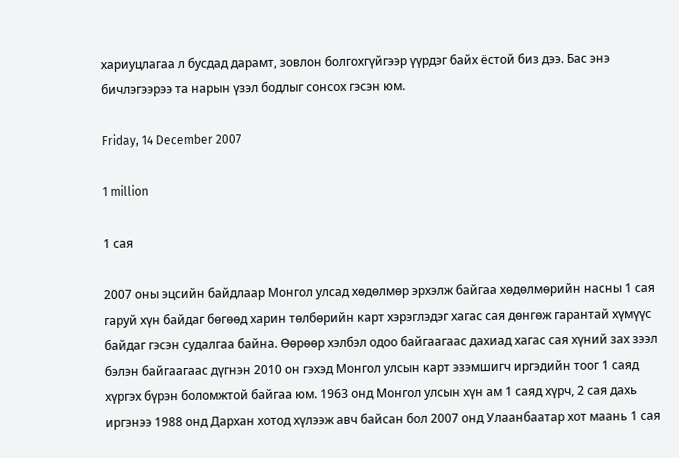хариуцлагаа л бусдад дарамт, зовлон болгохгүйгээр үүрдэг байх ёстой биз дээ. Бас энэ бичлэгээрээ та нарын үзэл бодлыг сонсох гэсэн юм.

Friday, 14 December 2007

1 million

1 сая

2007 оны эцсийн байдлаар Монгол улсад хөдөлмөр эрхэлж байгаа хөдөлмөрийн насны 1 сая гаруй хүн байдаг бөгөөд харин төлбөрийн карт хэрэглэдэг хагас сая дөнгөж гарантай хүмүүс байдаг гэсэн судалгаа байна. Өөрөөр хэлбэл одоо байгаагаас дахиад хагас сая хүний зах зээл бэлэн байгаагаас дүгнэн 2010 он гэхэд Монгол улсын карт эзэмшигч иргэдийн тоог 1 саяд хүргэх бүрэн боломжтой байгаа юм. 1963 онд Монгол улсын хүн ам 1 саяд хүрч, 2 сая дахь иргэнээ 1988 онд Дархан хотод хүлээж авч байсан бол 2007 онд Улаанбаатар хот маань 1 сая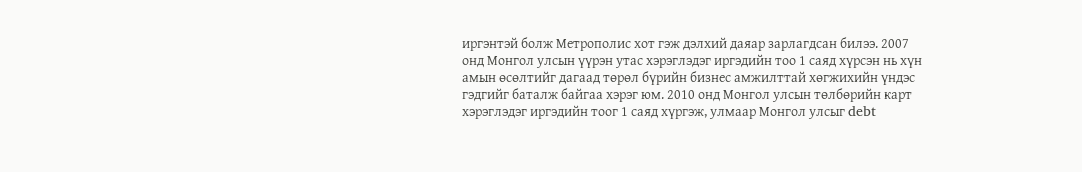иргэнтэй болж Метрополис хот гэж дэлхий даяар зарлагдсан билээ. 2007 онд Монгол улсын үүрэн утас хэрэглэдэг иргэдийн тоо 1 саяд хүрсэн нь хүн амын өсөлтийг дагаад төрөл бүрийн бизнес амжилттай хөгжихийн үндэс гэдгийг баталж байгаа хэрэг юм. 2010 онд Монгол улсын төлбөрийн карт хэрэглэдэг иргэдийн тоог 1 саяд хүргэж, улмаар Монгол улсыг debt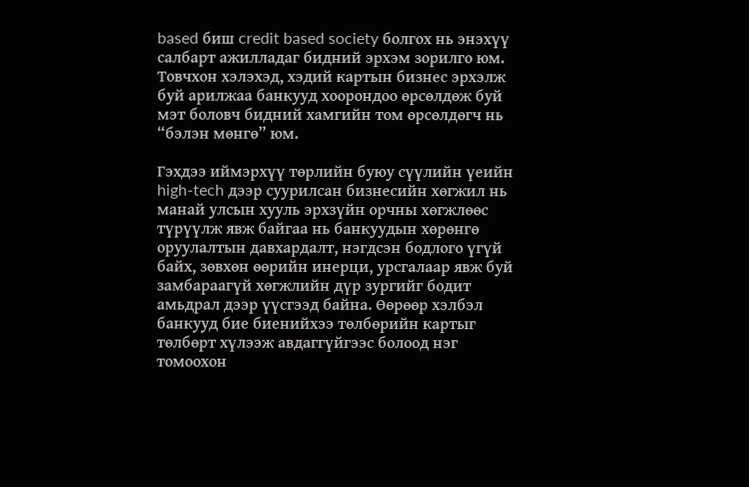based биш credit based society болгох нь энэхүү салбарт ажилладаг бидний эрхэм зорилго юм. Товчхон хэлэхэд, хэдий картын бизнес эрхэлж буй арилжаа банкууд хоорондоо өрсөлдөж буй мэт боловч бидний хамгийн том өрсөлдөгч нь “бэлэн мөнгө” юм.

Гэхдээ иймэрхүү төрлийн буюу сүүлийн үеийн high-tech дээр суурилсан бизнесийн хөгжил нь манай улсын хууль эрхзүйн орчны хөгжлөөс түрүүлж явж байгаа нь банкуудын хөрөнгө оруулалтын давхардалт, нэгдсэн бодлого үгүй байх, зөвхөн өөрийн инерци, урсгалаар явж буй замбараагүй хөгжлийн дүр зургийг бодит амьдрал дээр үүсгээд байна. Өөрөөр хэлбэл банкууд бие биенийхээ төлбөрийн картыг төлбөрт хүлээж авдаггүйгээс болоод нэг томоохон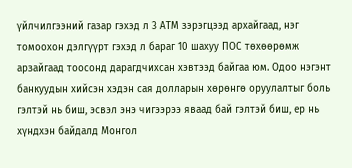үйлчилгээний газар гэхэд л 3 АТМ зэрэгцээд архайгаад, нэг томоохон дэлгүүрт гэхэд л бараг 10 шахуу ПОС төхөөрөмж арзайгаад тоосонд дарагдчихсан хэвтээд байгаа юм. Одоо нэгэнт банкуудын хийсэн хэдэн сая долларын хөрөнгө оруулалтыг боль гэлтэй нь биш, эсвэл энэ чигээрээ яваад бай гэлтэй биш, ер нь хүндхэн байдалд Монгол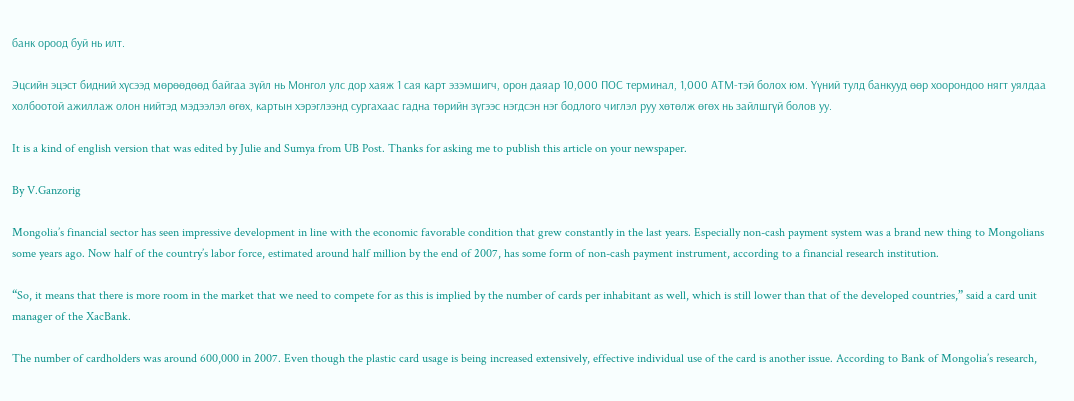банк ороод буй нь илт.

Эцсийн эцэст бидний хүсээд мөрөөдөөд байгаа зүйл нь Монгол улс дор хаяж 1 сая карт эзэмшигч, орон даяар 10,000 ПОС терминал, 1,000 АТМ-тэй болох юм. Үүний тулд банкууд өөр хоорондоо нягт уялдаа холбоотой ажиллаж олон нийтэд мэдээлэл өгөх, картын хэрэглээнд сургахаас гадна төрийн зүгээс нэгдсэн нэг бодлого чиглэл руу хөтөлж өгөх нь зайлшгүй болов уу.

It is a kind of english version that was edited by Julie and Sumya from UB Post. Thanks for asking me to publish this article on your newspaper.

By V.Ganzorig

Mongolia’s financial sector has seen impressive development in line with the economic favorable condition that grew constantly in the last years. Especially non-cash payment system was a brand new thing to Mongolians some years ago. Now half of the country’s labor force, estimated around half million by the end of 2007, has some form of non-cash payment instrument, according to a financial research institution.

“So, it means that there is more room in the market that we need to compete for as this is implied by the number of cards per inhabitant as well, which is still lower than that of the developed countries,” said a card unit manager of the XacBank.

The number of cardholders was around 600,000 in 2007. Even though the plastic card usage is being increased extensively, effective individual use of the card is another issue. According to Bank of Mongolia’s research,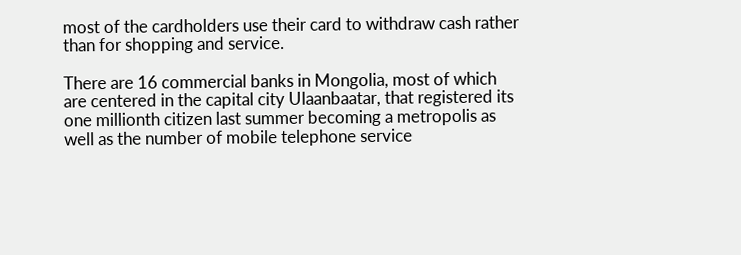most of the cardholders use their card to withdraw cash rather than for shopping and service.

There are 16 commercial banks in Mongolia, most of which are centered in the capital city Ulaanbaatar, that registered its one millionth citizen last summer becoming a metropolis as well as the number of mobile telephone service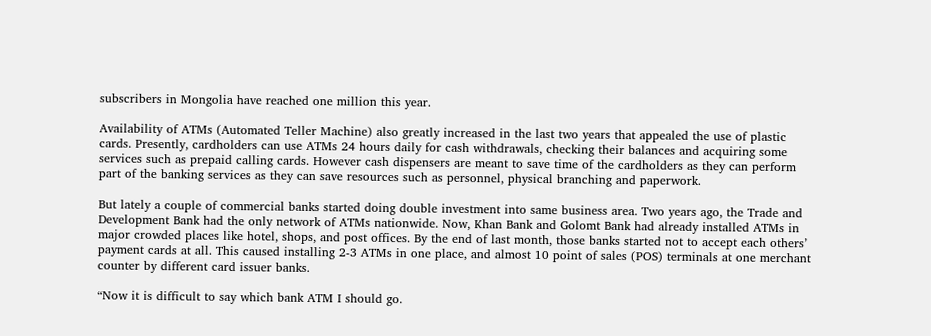subscribers in Mongolia have reached one million this year.

Availability of ATMs (Automated Teller Machine) also greatly increased in the last two years that appealed the use of plastic cards. Presently, cardholders can use ATMs 24 hours daily for cash withdrawals, checking their balances and acquiring some services such as prepaid calling cards. However cash dispensers are meant to save time of the cardholders as they can perform part of the banking services as they can save resources such as personnel, physical branching and paperwork.

But lately a couple of commercial banks started doing double investment into same business area. Two years ago, the Trade and Development Bank had the only network of ATMs nationwide. Now, Khan Bank and Golomt Bank had already installed ATMs in major crowded places like hotel, shops, and post offices. By the end of last month, those banks started not to accept each others’ payment cards at all. This caused installing 2-3 ATMs in one place, and almost 10 point of sales (POS) terminals at one merchant counter by different card issuer banks.

“Now it is difficult to say which bank ATM I should go.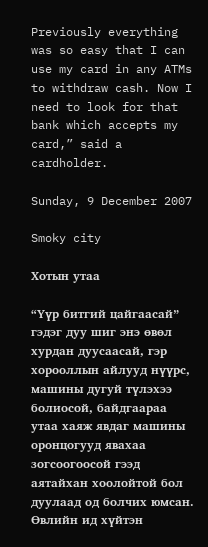Previously everything was so easy that I can use my card in any ATMs to withdraw cash. Now I need to look for that bank which accepts my card,” said a cardholder.

Sunday, 9 December 2007

Smoky city

Хотын утаа

“Үүр битгий цайгаасай” гэдэг дуу шиг энэ өвөл хурдан дуусаасай, гэр хорооллын айлууд нүүрс, машины дугуй түлэхээ болиосой, байдгаараа утаа хаяж явдаг машины оронцогууд явахаа зогсоогоосой гээд аятайхан хоолойтой бол дуулаад од болчих юмсан. Өвлийн ид хүйтэн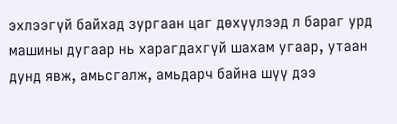эхлээгүй байхад зургаан цаг дөхүүлээд л бараг урд машины дугаар нь харагдахгүй шахам угаар, утаан дунд явж, амьсгалж, амьдарч байна шүү дээ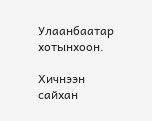Улаанбаатар хотынхоон.

Хичнээн сайхан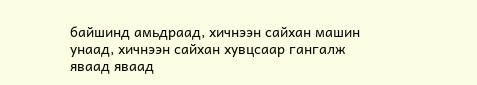байшинд амьдраад, хичнээн сайхан машин унаад, хичнээн сайхан хувцсаар гангалж яваад яваад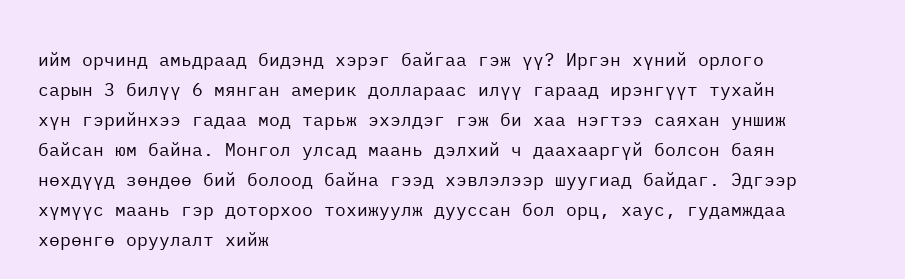ийм орчинд амьдраад бидэнд хэрэг байгаа гэж үү? Иргэн хүний орлого сарын 3 билүү 6 мянган америк доллараас илүү гараад ирэнгүүт тухайн хүн гэрийнхээ гадаа мод тарьж эхэлдэг гэж би хаа нэгтээ саяхан уншиж байсан юм байна. Монгол улсад маань дэлхий ч даахааргүй болсон баян нөхдүүд зөндөө бий болоод байна гээд хэвлэлээр шуугиад байдаг. Эдгээр хүмүүс маань гэр доторхоо тохижуулж дууссан бол орц, хаус, гудамждаа хөрөнгө оруулалт хийж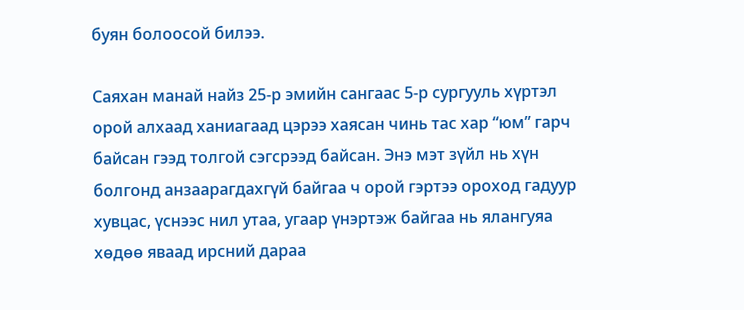буян болоосой билээ.

Саяхан манай найз 25-р эмийн сангаас 5-р сургууль хүртэл орой алхаад ханиагаад цэрээ хаясан чинь тас хар “юм” гарч байсан гээд толгой сэгсрээд байсан. Энэ мэт зүйл нь хүн болгонд анзаарагдахгүй байгаа ч орой гэртээ ороход гадуур хувцас, үснээс нил утаа, угаар үнэртэж байгаа нь ялангуяа хөдөө яваад ирсний дараа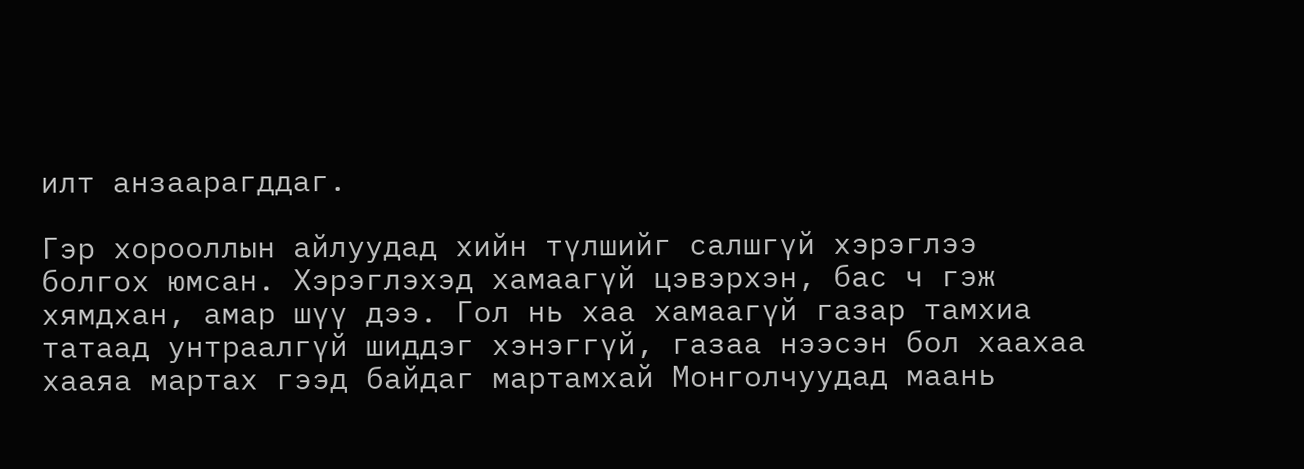илт анзаарагддаг.

Гэр хорооллын айлуудад хийн түлшийг салшгүй хэрэглээ болгох юмсан. Хэрэглэхэд хамаагүй цэвэрхэн, бас ч гэж хямдхан, амар шүү дээ. Гол нь хаа хамаагүй газар тамхиа татаад унтраалгүй шиддэг хэнэггүй, газаа нээсэн бол хаахаа хааяа мартах гээд байдаг мартамхай Монголчуудад маань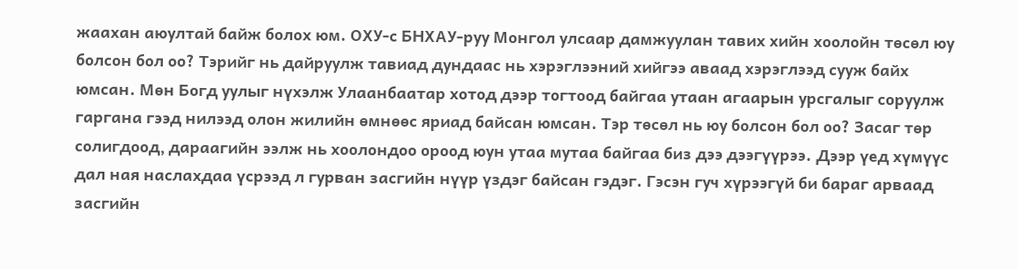жаахан аюултай байж болох юм. ОХУ-с БНХАУ-руу Монгол улсаар дамжуулан тавих хийн хоолойн төсөл юу болсон бол оо? Тэрийг нь дайруулж тавиад дундаас нь хэрэглээний хийгээ аваад хэрэглээд сууж байх юмсан. Мөн Богд уулыг нүхэлж Улаанбаатар хотод дээр тогтоод байгаа утаан агаарын урсгалыг соруулж гаргана гээд нилээд олон жилийн өмнөөс яриад байсан юмсан. Тэр төсөл нь юу болсон бол оо? Засаг төр солигдоод, дараагийн ээлж нь хоолондоо ороод юун утаа мутаа байгаа биз дээ дээгүүрээ. Дээр үед хүмүүс дал ная наслахдаа үсрээд л гурван засгийн нүүр үздэг байсан гэдэг. Гэсэн гуч хүрээгүй би бараг арваад засгийн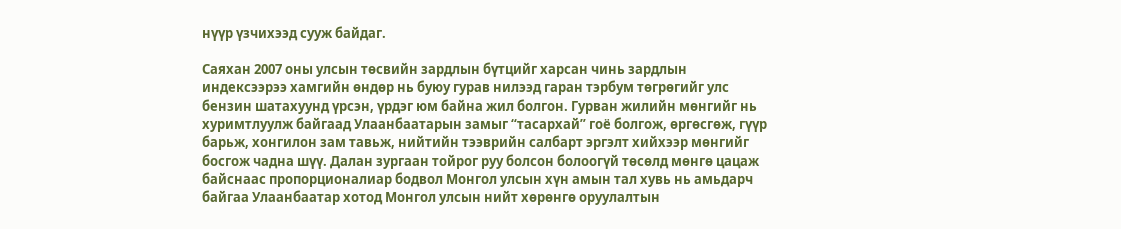нүүр үзчихээд сууж байдаг.

Саяхан 2007 оны улсын төсвийн зардлын бүтцийг харсан чинь зардлын индексээрээ хамгийн өндөр нь буюу гурав нилээд гаран тэрбум төгрөгийг улс бензин шатахуунд үрсэн, үрдэг юм байна жил болгон. Гурван жилийн мөнгийг нь хуримтлуулж байгаад Улаанбаатарын замыг “тасархай” гоё болгож, өргөсгөж, гүүр барьж, хонгилон зам тавьж, нийтийн тээврийн салбарт эргэлт хийхээр мөнгийг босгож чадна шүү. Далан зургаан тойрог руу болсон болоогүй төсөлд мөнгө цацаж байснаас пропорционалиар бодвол Монгол улсын хүн амын тал хувь нь амьдарч байгаа Улаанбаатар хотод Монгол улсын нийт хөрөнгө оруулалтын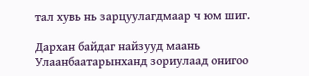тал хувь нь зарцуулагдмаар ч юм шиг.

Дархан байдаг найзууд маань Улаанбаатарынханд зориулаад онигоо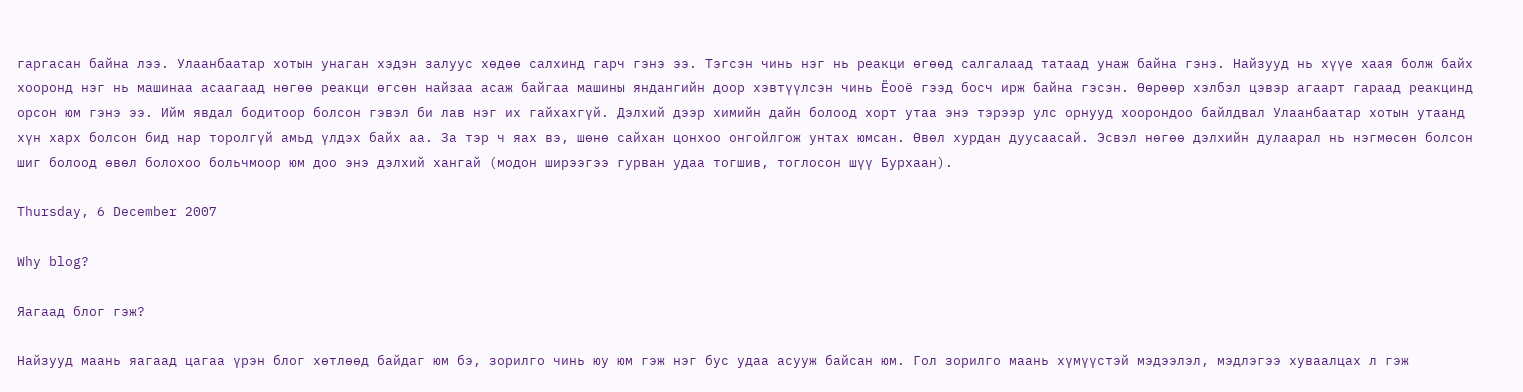гаргасан байна лээ. Улаанбаатар хотын унаган хэдэн залуус хөдөө салхинд гарч гэнэ ээ. Тэгсэн чинь нэг нь реакци өгөөд салгалаад татаад унаж байна гэнэ. Найзууд нь хүүе хаая болж байх хооронд нэг нь машинаа асаагаад нөгөө реакци өгсөн найзаа асаж байгаа машины яндангийн доор хэвтүүлсэн чинь Ёооё гээд босч ирж байна гэсэн. Өөрөөр хэлбэл цэвэр агаарт гараад реакцинд орсон юм гэнэ ээ. Ийм явдал бодитоор болсон гэвэл би лав нэг их гайхахгүй. Дэлхий дээр химийн дайн болоод хорт утаа энэ тэрээр улс орнууд хоорондоо байлдвал Улаанбаатар хотын утаанд хүн харх болсон бид нар торолгүй амьд үлдэх байх аа. За тэр ч яах вэ, шөнө сайхан цонхоо онгойлгож унтах юмсан. Өвөл хурдан дуусаасай. Эсвэл нөгөө дэлхийн дулаарал нь нэгмөсөн болсон шиг болоод өвөл болохоо больчмоор юм доо энэ дэлхий хангай (модон ширээгээ гурван удаа тогшив, тоглосон шүү Бурхаан).

Thursday, 6 December 2007

Why blog?

Яагаад блог гэж?

Найзууд маань яагаад цагаа үрэн блог хөтлөөд байдаг юм бэ, зорилго чинь юу юм гэж нэг бус удаа асууж байсан юм. Гол зорилго маань хүмүүстэй мэдээлэл, мэдлэгээ хуваалцах л гэж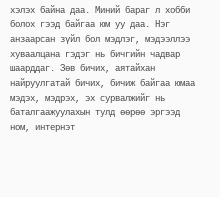хэлэх байна даа. Миний бараг л хобби болох гээд байгаа юм уу даа. Нэг анзаарсан зүйл бол мэдлэг, мэдээллээ хуваалцана гэдэг нь бичгийн чадвар шаарддаг. Зөв бичих, аятайхан найруулгатай бичих, бичиж байгаа юмаа мэдэх, мэдрэх, эх сурвалжийг нь баталгаажуулахын тулд өөрөө эргээд ном, интернэт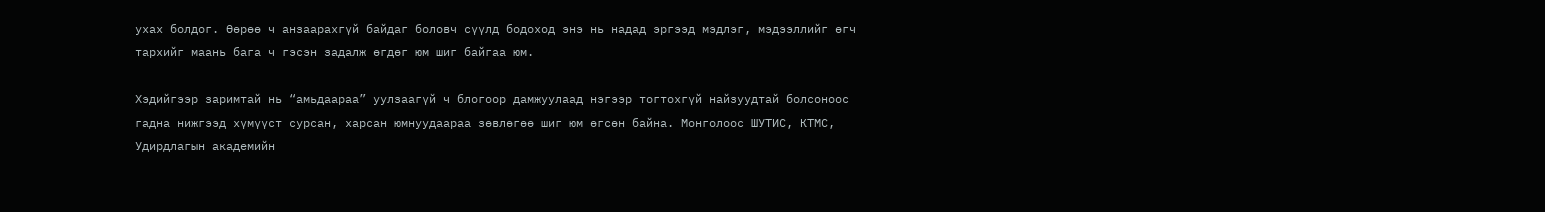ухах болдог. Өөрөө ч анзаарахгүй байдаг боловч сүүлд бодоход энэ нь надад эргээд мэдлэг, мэдээллийг өгч тархийг маань бага ч гэсэн задалж өгдөг юм шиг байгаа юм.

Хэдийгээр заримтай нь “амьдаараа” уулзаагүй ч блогоор дамжуулаад нэгээр тогтохгүй найзуудтай болсоноос гадна нижгээд хүмүүст сурсан, харсан юмнуудаараа зөвлөгөө шиг юм өгсөн байна. Монголоос ШУТИС, КТМС, Удирдлагын академийн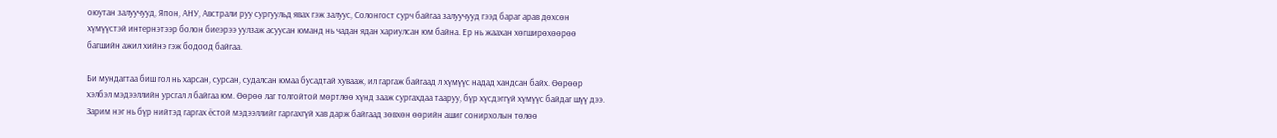оюутан залуучууд, Япон, АНУ, Австрали руу сургуульд явах гэж залуус, Солонгост сурч байгаа залуучууд гээд бараг арав дөхсөн хүмүүстэй интернэтээр болон биеэрээ уулзаж асуусан юманд нь чадан ядан хариулсан юм байна. Ер нь жаахан хөгширөхөөрөө багшийн ажил хийнэ гэж бодоод байгаа.

Би мундагтаа биш гол нь харсан, сурсан, судалсан юмаа бусадтай хувааж, ил гаргаж байгаад л хүмүүс надад хандсан байх. Өөрөөр хэлбэл мэдээллийн урсгал л байгаа юм. Өөрөө лаг толгойтой мөртлөө хүнд зааж сургахдаа тааруу, бүр хүсдэггүй хүмүүс байдаг шүү дээ. Зарим нэг нь бүр нийтэд гаргах ёстой мэдээллийг гаргахгүй хав дарж байгаад зөвхөн өөрийн ашиг сонирхолын төлөө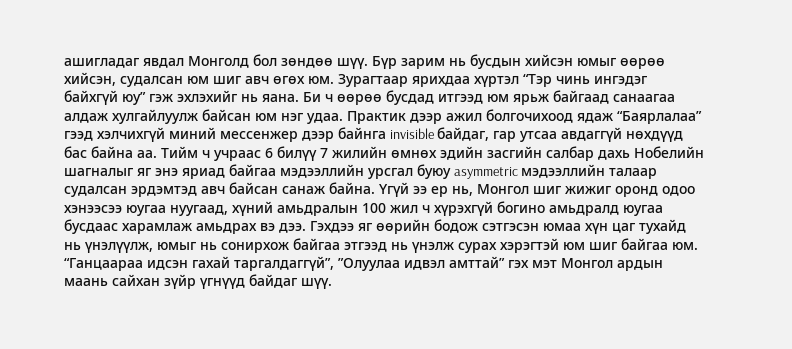ашигладаг явдал Монголд бол зөндөө шүү. Бүр зарим нь бусдын хийсэн юмыг өөрөө хийсэн, судалсан юм шиг авч өгөх юм. Зурагтаар ярихдаа хүртэл “Тэр чинь ингэдэг байхгүй юу” гэж эхлэхийг нь яана. Би ч өөрөө бусдад итгээд юм ярьж байгаад санаагаа алдаж хулгайлуулж байсан юм нэг удаа. Практик дээр ажил болгочихоод ядаж “Баярлалаа” гээд хэлчихгүй миний мессенжер дээр байнга invisible байдаг, гар утсаа авдаггүй нөхдүүд бас байна аа. Тийм ч учраас 6 билүү 7 жилийн өмнөх эдийн засгийн салбар дахь Нобелийн шагналыг яг энэ яриад байгаа мэдээллийн урсгал буюу asymmetric мэдээллийн талаар судалсан эрдэмтэд авч байсан санаж байна. Үгүй ээ ер нь, Монгол шиг жижиг оронд одоо хэнээсээ юугаа нуугаад, хүний амьдралын 100 жил ч хүрэхгүй богино амьдралд юугаа бусдаас харамлаж амьдрах вэ дээ. Гэхдээ яг өөрийн бодож сэтгэсэн юмаа хүн цаг тухайд нь үнэлүүлж, юмыг нь сонирхож байгаа этгээд нь үнэлж сурах хэрэгтэй юм шиг байгаа юм. “Ганцаараа идсэн гахай таргалдаггүй”, ”Олуулаа идвэл амттай” гэх мэт Монгол ардын маань сайхан зүйр үгнүүд байдаг шүү.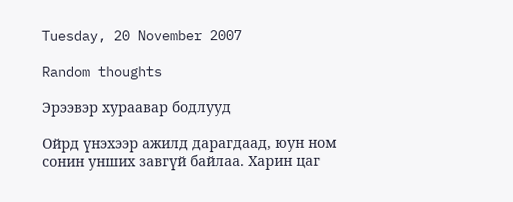Tuesday, 20 November 2007

Random thoughts

Эрээвэр хураавар бодлууд

Ойрд үнэхээр ажилд дарагдаад, юун ном сонин унших завгүй байлаа. Харин цаг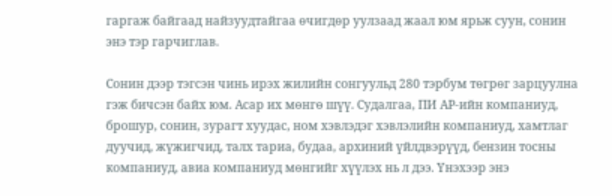гаргаж байгаад найзуудтайгаа өчигдөр уулзаад жаал юм ярьж суун, сонин энэ тэр гарчиглав.

Сонин дээр тэгсэн чинь ирэх жилийн сонгуульд 280 тэрбум төгрөг зарцуулна гэж бичсэн байх юм. Асар их мөнгө шүү. Судалгаа, ПИ АР-ийн компаниуд, брошур, сонин, зурагт хуудас, ном хэвлэдэг хэвлэлийн компаниуд, хамтлаг дуучид, жүжигчид, талх тариа, будаа, архиний үйлдвэрүүд, бензин тосны компаниуд, авиа компаниуд мөнгийг хүүлэх нь л дээ. Үнэхээр энэ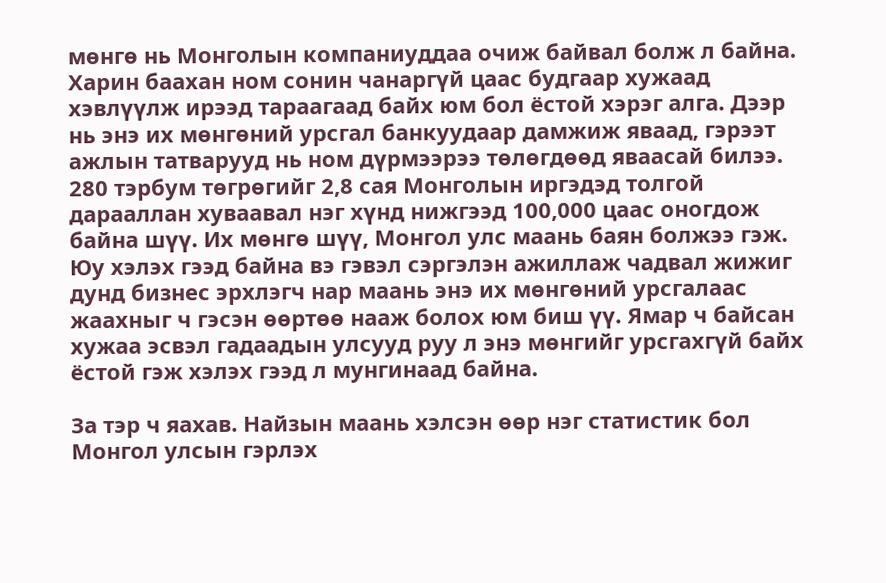мөнгө нь Монголын компаниуддаа очиж байвал болж л байна. Харин баахан ном сонин чанаргүй цаас будгаар хужаад хэвлүүлж ирээд тараагаад байх юм бол ёстой хэрэг алга. Дээр нь энэ их мөнгөний урсгал банкуудаар дамжиж яваад, гэрээт ажлын татварууд нь ном дүрмээрээ төлөгдөөд яваасай билээ. 280 тэрбум төгрөгийг 2,8 сая Монголын иргэдэд толгой дарааллан хуваавал нэг хүнд нижгээд 100,000 цаас оногдож байна шүү. Их мөнгө шүү, Монгол улс маань баян болжээ гэж. Юу хэлэх гээд байна вэ гэвэл сэргэлэн ажиллаж чадвал жижиг дунд бизнес эрхлэгч нар маань энэ их мөнгөний урсгалаас жаахныг ч гэсэн өөртөө нааж болох юм биш үү. Ямар ч байсан хужаа эсвэл гадаадын улсууд руу л энэ мөнгийг урсгахгүй байх ёстой гэж хэлэх гээд л мунгинаад байна.

За тэр ч яахав. Найзын маань хэлсэн өөр нэг статистик бол Монгол улсын гэрлэх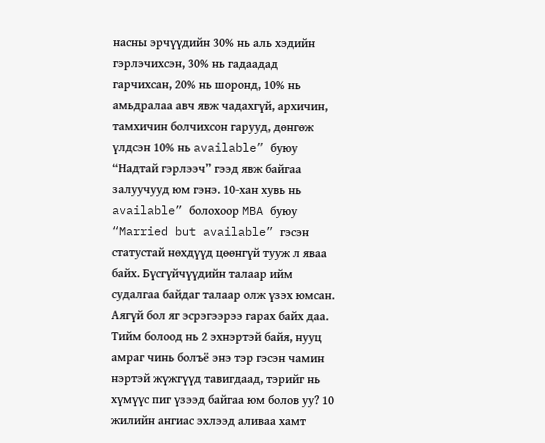насны эрчүүдийн 30% нь аль хэдийн гэрлэчихсэн, 30% нь гадаадад гарчихсан, 20% нь шоронд, 10% нь амьдралаа авч явж чадахгүй, архичин, тамхичин болчихсон гарууд, дөнгөж үлдсэн 10% нь available” буюу “Надтай гэрлээч” гээд явж байгаа залуучууд юм гэнэ. 10-хан хувь нь available” болохоор MBA буюу “Married but available” гэсэн статустай нөхдүүд цөөнгүй тууж л яваа байх. Бүсгүйчүүдийн талаар ийм судалгаа байдаг талаар олж үзэх юмсан. Аягүй бол яг эсрэгээрээ гарах байх даа. Тийм болоод нь 2 эхнэртэй байя, нууц амраг чинь болъё энэ тэр гэсэн чамин нэртэй жүжгүүд тавигдаад, тэрийг нь хүмүүс пиг үзээд байгаа юм болов уу? 10 жилийн ангиас эхлээд аливаа хамт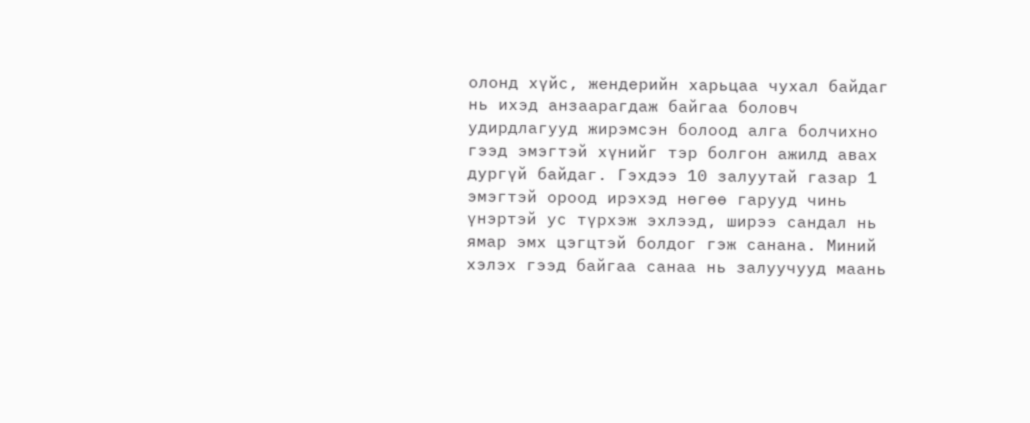олонд хүйс, жендерийн харьцаа чухал байдаг нь ихэд анзаарагдаж байгаа боловч удирдлагууд жирэмсэн болоод алга болчихно гээд эмэгтэй хүнийг тэр болгон ажилд авах дургүй байдаг. Гэхдээ 10 залуутай газар 1 эмэгтэй ороод ирэхэд нөгөө гарууд чинь үнэртэй ус түрхэж эхлээд, ширээ сандал нь ямар эмх цэгцтэй болдог гэж санана. Миний хэлэх гээд байгаа санаа нь залуучууд маань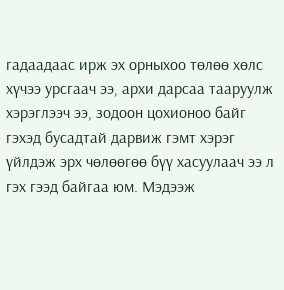гадаадаас ирж эх орныхоо төлөө хөлс хүчээ урсгаач ээ, архи дарсаа тааруулж хэрэглээч ээ, зодоон цохионоо байг гэхэд бусадтай дарвиж гэмт хэрэг үйлдэж эрх чөлөөгөө бүү хасуулаач ээ л гэх гээд байгаа юм. Мэдээж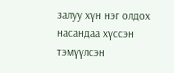залуу хүн нэг олдох насандаа хүссэн тэмүүлсэн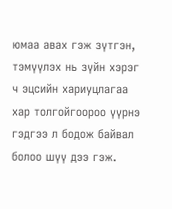юмаа авах гэж зүтгэн, тэмүүлэх нь зүйн хэрэг ч эцсийн хариуцлагаа хар толгойгоороо үүрнэ гэдгээ л бодож байвал болоо шүү дээ гэж.